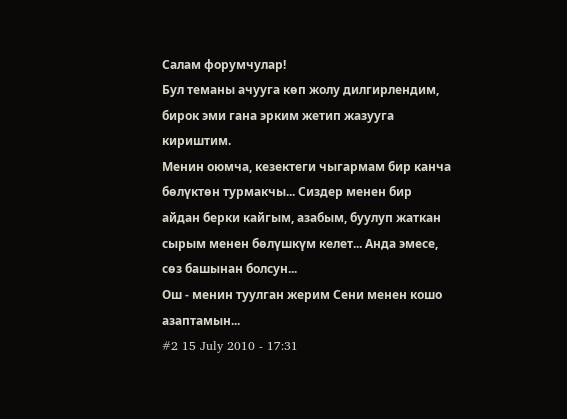Салам форумчулар!
Бул теманы ачууга көп жолу дилгирлендим,
бирок эми гана эрким жетип жазууга кириштим.
Менин оюмча, кезектеги чыгармам бир канча бөлүктөн турмакчы... Сиздер менен бир айдан берки кайгым, азабым, буулуп жаткан сырым менен бөлүшкүм келет... Анда эмесе, сөз башынан болсун...
Ош - менин туулган жерим Сени менен кошо азаптамын...
#2 15 July 2010 - 17:31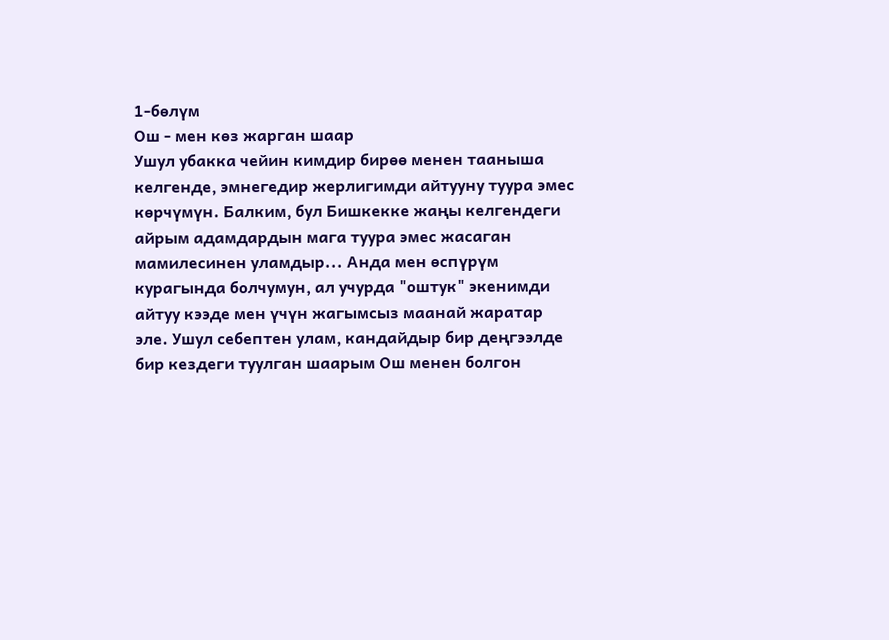1-бөлүм
Ош - мен көз жарган шаар
Ушул убакка чейин кимдир бирөө менен тааныша келгенде, эмнегедир жерлигимди айтууну туура эмес көрчүмүн. Балким, бул Бишкекке жаңы келгендеги айрым адамдардын мага туура эмес жасаган мамилесинен уламдыр... Анда мен өспүрүм курагында болчумун, ал учурда "оштук" экенимди айтуу кээде мен үчүн жагымсыз маанай жаратар эле. Ушул себептен улам, кандайдыр бир деңгээлде бир кездеги туулган шаарым Ош менен болгон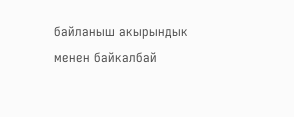байланыш акырындык менен байкалбай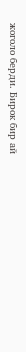жоголо берди. Бирок бир ай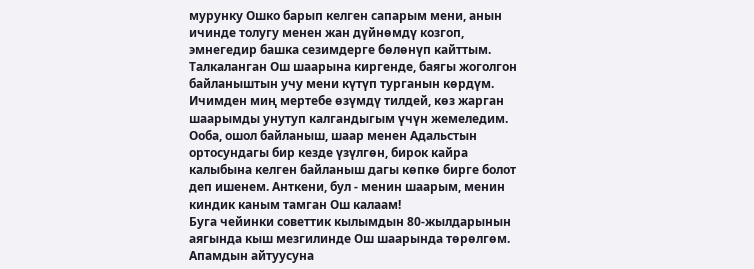мурунку Ошко барып келген сапарым мени, анын ичинде толугу менен жан дүйнөмдү козгоп, эмнегедир башка сезимдерге бөлөнүп кайттым. Талкаланган Ош шаарына киргенде, баягы жоголгон байланыштын учу мени күтүп турганын көрдүм. Ичимден миң мертебе өзүмдү тилдей, көз жарган шаарымды унутуп калгандыгым үчүн жемеледим.
Ооба, ошол байланыш, шаар менен Адальстын ортосундагы бир кезде үзүлгөн, бирок кайра калыбына келген байланыш дагы көпкө бирге болот деп ишенем. Анткени, бул - менин шаарым, менин киндик каным тамган Ош калаам!
Буга чейинки советтик кылымдын 80-жылдарынын аягында кыш мезгилинде Ош шаарында төрөлгөм. Апамдын айтуусуна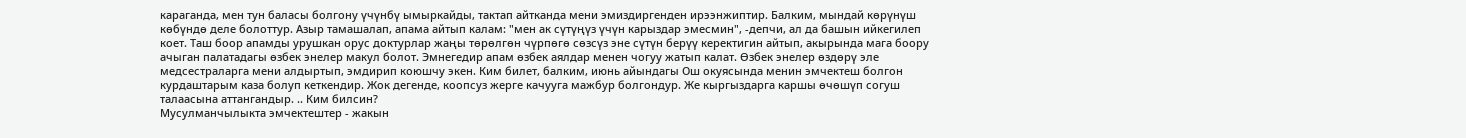караганда, мен тун баласы болгону үчүнбү ымыркайды, тактап айтканда мени эмиздиргенден ирээнжиптир. Балким, мындай көрүнүш көбүндө деле болоттур. Азыр тамашалап, апама айтып калам: "мен ак сүтүңүз үчүн карыздар эмесмин", -депчи, ал да башын ийкегилеп коет. Таш боор апамды урушкан орус доктурлар жаңы төрөлгөн чүрпөгө сөзсүз эне сүтүн берүү керектигин айтып, акырында мага боору ачыган палатадагы өзбек энелер макул болот. Эмнегедир апам өзбек аялдар менен чогуу жатып калат. Өзбек энелер өздөрү эле медсестраларга мени алдыртып, эмдирип коюшчу экен. Ким билет, балким, июнь айындагы Ош окуясында менин эмчектеш болгон курдаштарым каза болуп кеткендир. Жок дегенде, коопсуз жерге качууга мажбур болгондур. Же кыргыздарга каршы өчөшүп согуш талаасына аттангандыр. .. Ким билсин?
Мусулманчылыкта эмчектештер - жакын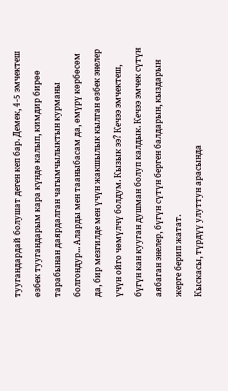туугандардай болушат деген кеп бар. Демек, 4-5 эмчектеш өзбек туугандарым кара күндө калып, кимдир бирөө тарабынан даярдалган чагымчылыктын курманы болгондур... Аларды мен тааныбасам да, өмүрү көрбөсөм да, бир мезгилде мен үчүн жакшылык кылган өзбек энелер үчүн ойго чөмүлчү болдум. Кызык ээ? Кечээ эмчектеш, бүгүн кан кууган душман болуп калдык. Кечээ эмчек сүтүн аябаган энелер, бүгүн сүтүн берген балдарын, кыздарын жерге берип жатат.
Кыскасы, түрдүү улуттун арасында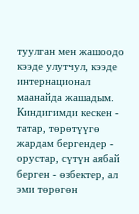туулган мен жашоодо кээде улутчул, кээде интернационал маанайда жашадым. Киндигимди кескен - татар, төрөтүүгө жардам бергендер - орустар, сүтүн аябай берген - өзбектер, ал эми төрөгөн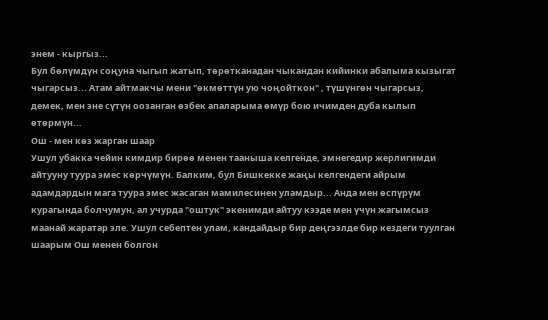энем - кыргыз...
Бул бөлүмдүн соңуна чыгып жатып, төрөтканадан чыкандан кийинки абалыма кызыгат чыгарсыз... Атам айтмакчы мени "өкмөттүн ую чоңойткон" , түшүнгөн чыгарсыз, демек, мен эне сүтүн оозанган өзбек апаларыма өмүр бою ичимден дуба кылып өтөрмүн...
Ош - мен көз жарган шаар
Ушул убакка чейин кимдир бирөө менен тааныша келгенде, эмнегедир жерлигимди айтууну туура эмес көрчүмүн. Балким, бул Бишкекке жаңы келгендеги айрым адамдардын мага туура эмес жасаган мамилесинен уламдыр... Анда мен өспүрүм курагында болчумун, ал учурда "оштук" экенимди айтуу кээде мен үчүн жагымсыз маанай жаратар эле. Ушул себептен улам, кандайдыр бир деңгээлде бир кездеги туулган шаарым Ош менен болгон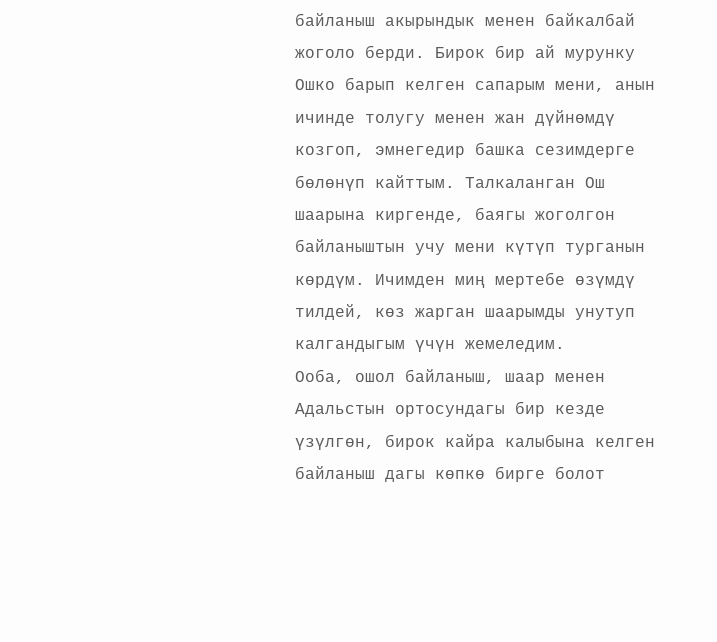байланыш акырындык менен байкалбай жоголо берди. Бирок бир ай мурунку Ошко барып келген сапарым мени, анын ичинде толугу менен жан дүйнөмдү козгоп, эмнегедир башка сезимдерге бөлөнүп кайттым. Талкаланган Ош шаарына киргенде, баягы жоголгон байланыштын учу мени күтүп турганын көрдүм. Ичимден миң мертебе өзүмдү тилдей, көз жарган шаарымды унутуп калгандыгым үчүн жемеледим.
Ооба, ошол байланыш, шаар менен Адальстын ортосундагы бир кезде үзүлгөн, бирок кайра калыбына келген байланыш дагы көпкө бирге болот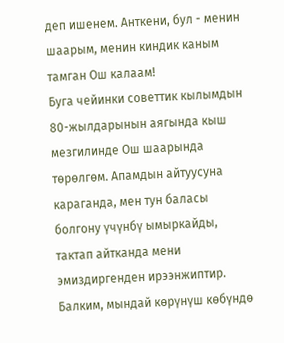деп ишенем. Анткени, бул - менин шаарым, менин киндик каным тамган Ош калаам!
Буга чейинки советтик кылымдын 80-жылдарынын аягында кыш мезгилинде Ош шаарында төрөлгөм. Апамдын айтуусуна караганда, мен тун баласы болгону үчүнбү ымыркайды, тактап айтканда мени эмиздиргенден ирээнжиптир. Балким, мындай көрүнүш көбүндө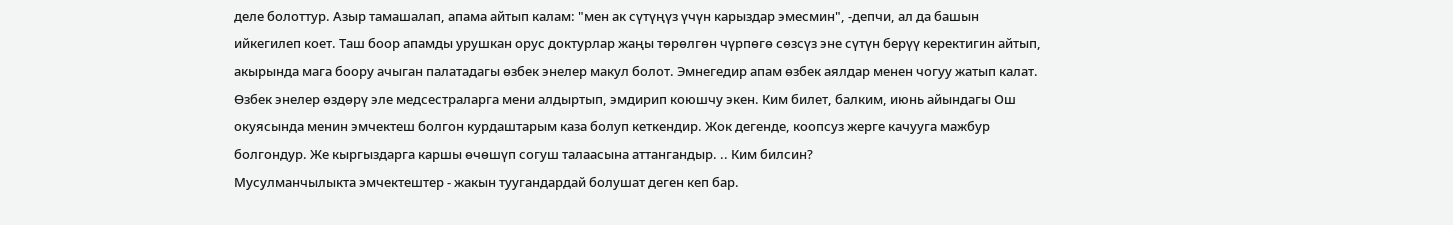деле болоттур. Азыр тамашалап, апама айтып калам: "мен ак сүтүңүз үчүн карыздар эмесмин", -депчи, ал да башын ийкегилеп коет. Таш боор апамды урушкан орус доктурлар жаңы төрөлгөн чүрпөгө сөзсүз эне сүтүн берүү керектигин айтып, акырында мага боору ачыган палатадагы өзбек энелер макул болот. Эмнегедир апам өзбек аялдар менен чогуу жатып калат. Өзбек энелер өздөрү эле медсестраларга мени алдыртып, эмдирип коюшчу экен. Ким билет, балким, июнь айындагы Ош окуясында менин эмчектеш болгон курдаштарым каза болуп кеткендир. Жок дегенде, коопсуз жерге качууга мажбур болгондур. Же кыргыздарга каршы өчөшүп согуш талаасына аттангандыр. .. Ким билсин?
Мусулманчылыкта эмчектештер - жакын туугандардай болушат деген кеп бар.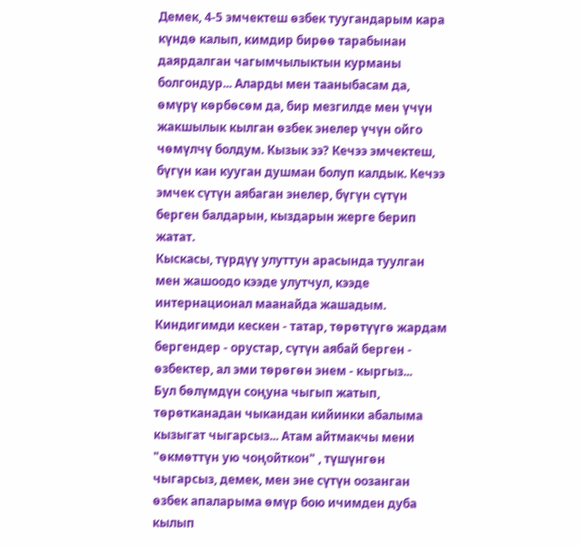Демек, 4-5 эмчектеш өзбек туугандарым кара күндө калып, кимдир бирөө тарабынан даярдалган чагымчылыктын курманы болгондур... Аларды мен тааныбасам да, өмүрү көрбөсөм да, бир мезгилде мен үчүн жакшылык кылган өзбек энелер үчүн ойго чөмүлчү болдум. Кызык ээ? Кечээ эмчектеш, бүгүн кан кууган душман болуп калдык. Кечээ эмчек сүтүн аябаган энелер, бүгүн сүтүн берген балдарын, кыздарын жерге берип жатат.
Кыскасы, түрдүү улуттун арасында туулган мен жашоодо кээде улутчул, кээде интернационал маанайда жашадым. Киндигимди кескен - татар, төрөтүүгө жардам бергендер - орустар, сүтүн аябай берген - өзбектер, ал эми төрөгөн энем - кыргыз...
Бул бөлүмдүн соңуна чыгып жатып, төрөтканадан чыкандан кийинки абалыма кызыгат чыгарсыз... Атам айтмакчы мени "өкмөттүн ую чоңойткон" , түшүнгөн чыгарсыз, демек, мен эне сүтүн оозанган өзбек апаларыма өмүр бою ичимден дуба кылып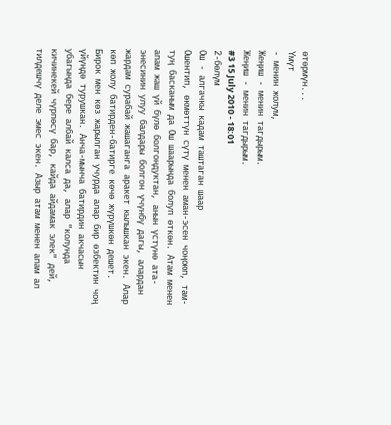өтөрмүн...
Үмүт
- менин жолум,
Жеңиш - менин тагдырым.
Жеңиш - менин тагдырым.
#3 15 July 2010 - 18:01
2-бөлүм
Ош - алгачкы кадам таштаган шаар
Ошентип, өкмөттүн сүтү менен аман-эсен чоңоюп, там-туң басканым да Ош шаарында болуп өткөн. Атам менен апам жаш үй бүлө болгондуктан, анын үстүнө ата-энесинин улуу балдары болгон үчүнбү дагы, алардан жардам сурабай жашаганга аракет кылышкан экен. Алар көп жолу батирден-батирге көчө жүрүшкөн дешет. Бирок мен көз жарылган учурда алар бир өзбектин чоң үйүндө турушкан. Анча-мынча батирдин акчасын убагында бере албай калса да, алар "колунда кичинекей чүрпөсү бар, кайда айдамак элек" дей, тилдешчү деле эмес экен. Азыр атам менен апам ал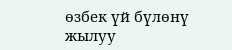өзбек үй бүлөнү жылуу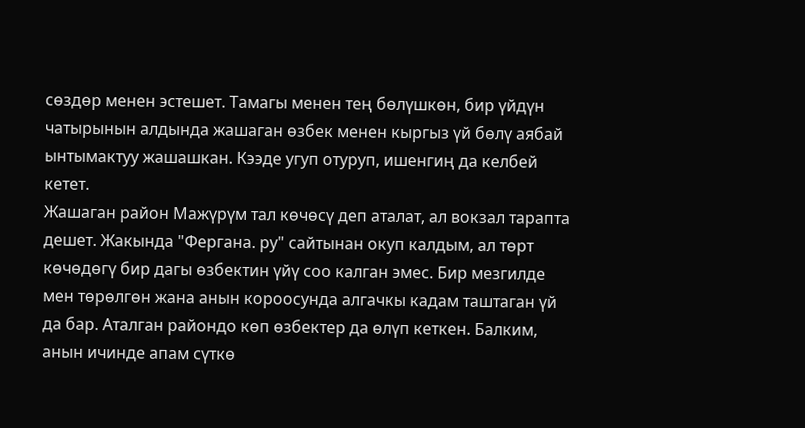сөздөр менен эстешет. Тамагы менен тең бөлүшкөн, бир үйдүн чатырынын алдында жашаган өзбек менен кыргыз үй бөлү аябай ынтымактуу жашашкан. Кээде угуп отуруп, ишенгиң да келбей кетет.
Жашаган район Мажүрүм тал көчөсү деп аталат, ал вокзал тарапта дешет. Жакында "Фергана. ру" сайтынан окуп калдым, ал төрт көчөдөгү бир дагы өзбектин үйү соо калган эмес. Бир мезгилде мен төрөлгөн жана анын короосунда алгачкы кадам таштаган үй да бар. Аталган райондо көп өзбектер да өлүп кеткен. Балким, анын ичинде апам сүткө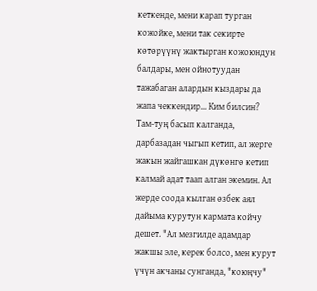кеткенде, мени карап турган кожойке, мени так секирте көтөрүүнү жактырган кожоюндун балдары, мен ойнотуудан тажабаган алардын кыздары да жапа чеккендир... Ким билсин?
Там-туң басып калганда, дарбазадан чыгып кетип, ал жерге жакын жайгашкан дүкөнгө кетип калмай адат таап алган экемин. Ал жерде соода кылган өзбек аял дайыма курутун кармата койчу дешет. "Ал мезгилде адамдар жакшы эле, керек болсо, мен курут үчүн акчаны сунганда, "коюңчу"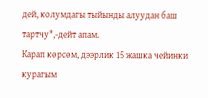дей, колумдагы тыйынды алуудан баш тартчу",-дейт апам.
Карап көрсөм, дээрлик 15 жашка чейинки курагым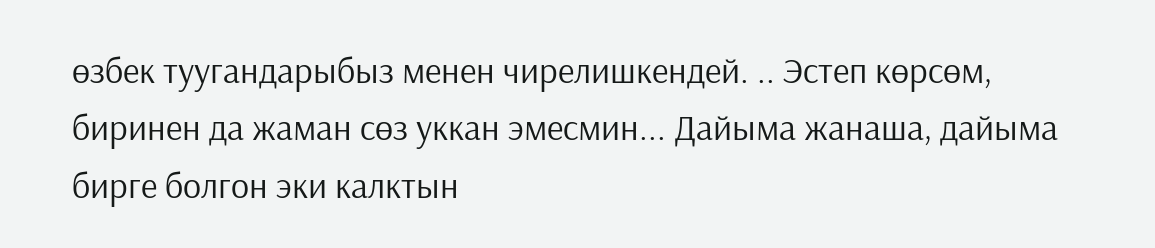өзбек туугандарыбыз менен чирелишкендей. .. Эстеп көрсөм, биринен да жаман сөз уккан эмесмин... Дайыма жанаша, дайыма бирге болгон эки калктын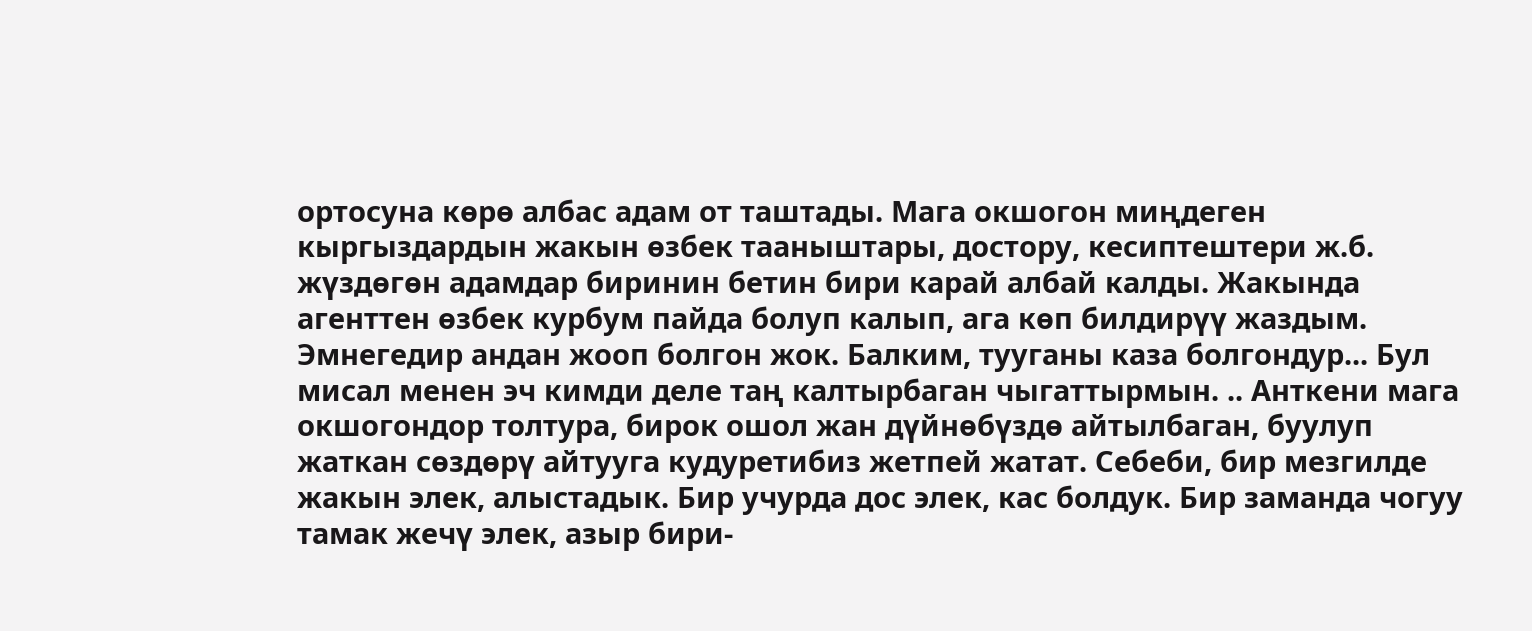ортосуна көрө албас адам от таштады. Мага окшогон миңдеген кыргыздардын жакын өзбек тааныштары, достору, кесиптештери ж.б. жүздөгөн адамдар биринин бетин бири карай албай калды. Жакында агенттен өзбек курбум пайда болуп калып, ага көп билдирүү жаздым. Эмнегедир андан жооп болгон жок. Балким, тууганы каза болгондур... Бул мисал менен эч кимди деле таң калтырбаган чыгаттырмын. .. Анткени мага окшогондор толтура, бирок ошол жан дүйнөбүздө айтылбаган, буулуп жаткан сөздөрү айтууга кудуретибиз жетпей жатат. Себеби, бир мезгилде жакын элек, алыстадык. Бир учурда дос элек, кас болдук. Бир заманда чогуу тамак жечү элек, азыр бири-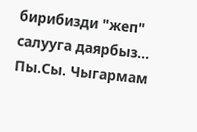бирибизди "жеп" салууга даярбыз...
Пы.Сы. Чыгармам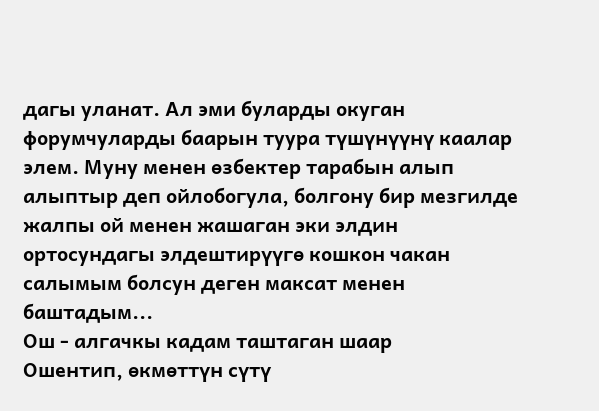дагы уланат. Ал эми буларды окуган форумчуларды баарын туура түшүнүүнү каалар элем. Муну менен өзбектер тарабын алып алыптыр деп ойлобогула, болгону бир мезгилде жалпы ой менен жашаган эки элдин ортосундагы элдештирүүгө кошкон чакан салымым болсун деген максат менен баштадым...
Ош - алгачкы кадам таштаган шаар
Ошентип, өкмөттүн сүтү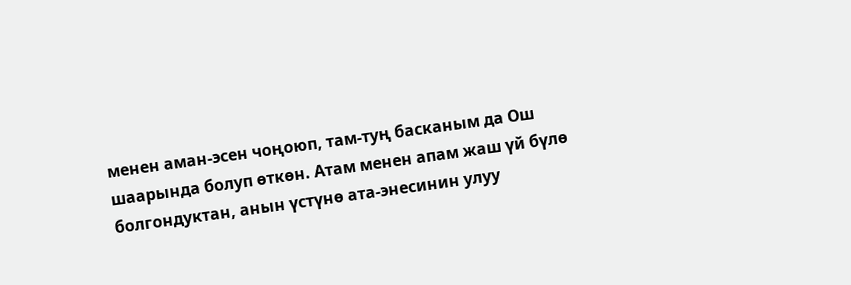менен аман-эсен чоңоюп, там-туң басканым да Ош шаарында болуп өткөн. Атам менен апам жаш үй бүлө болгондуктан, анын үстүнө ата-энесинин улуу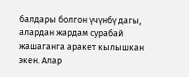балдары болгон үчүнбү дагы, алардан жардам сурабай жашаганга аракет кылышкан экен. Алар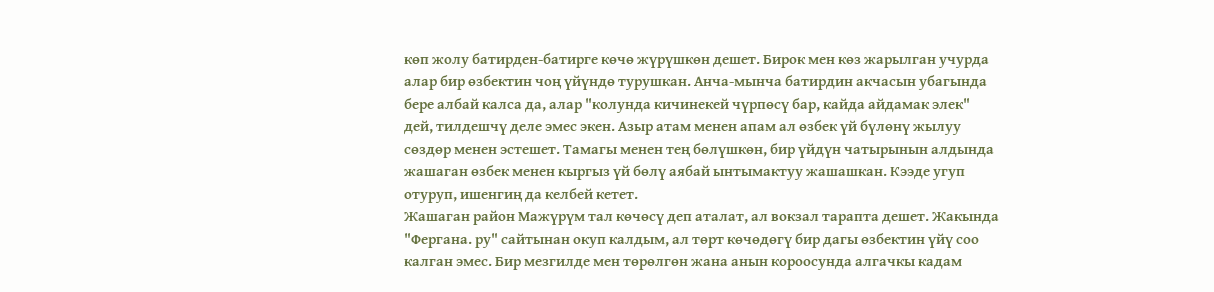көп жолу батирден-батирге көчө жүрүшкөн дешет. Бирок мен көз жарылган учурда алар бир өзбектин чоң үйүндө турушкан. Анча-мынча батирдин акчасын убагында бере албай калса да, алар "колунда кичинекей чүрпөсү бар, кайда айдамак элек" дей, тилдешчү деле эмес экен. Азыр атам менен апам ал өзбек үй бүлөнү жылуу сөздөр менен эстешет. Тамагы менен тең бөлүшкөн, бир үйдүн чатырынын алдында жашаган өзбек менен кыргыз үй бөлү аябай ынтымактуу жашашкан. Кээде угуп отуруп, ишенгиң да келбей кетет.
Жашаган район Мажүрүм тал көчөсү деп аталат, ал вокзал тарапта дешет. Жакында "Фергана. ру" сайтынан окуп калдым, ал төрт көчөдөгү бир дагы өзбектин үйү соо калган эмес. Бир мезгилде мен төрөлгөн жана анын короосунда алгачкы кадам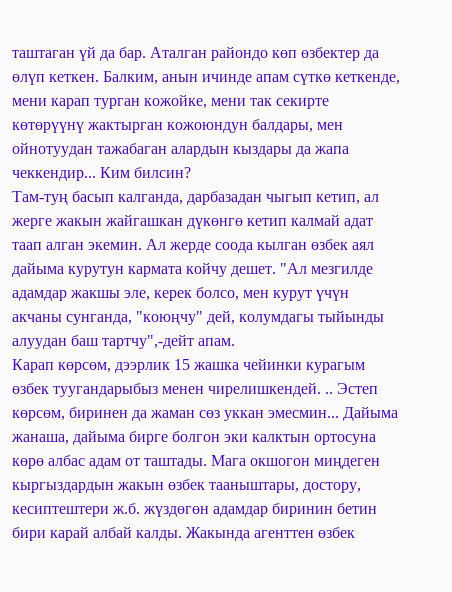таштаган үй да бар. Аталган райондо көп өзбектер да өлүп кеткен. Балким, анын ичинде апам сүткө кеткенде, мени карап турган кожойке, мени так секирте көтөрүүнү жактырган кожоюндун балдары, мен ойнотуудан тажабаган алардын кыздары да жапа чеккендир... Ким билсин?
Там-туң басып калганда, дарбазадан чыгып кетип, ал жерге жакын жайгашкан дүкөнгө кетип калмай адат таап алган экемин. Ал жерде соода кылган өзбек аял дайыма курутун кармата койчу дешет. "Ал мезгилде адамдар жакшы эле, керек болсо, мен курут үчүн акчаны сунганда, "коюңчу" дей, колумдагы тыйынды алуудан баш тартчу",-дейт апам.
Карап көрсөм, дээрлик 15 жашка чейинки курагым өзбек туугандарыбыз менен чирелишкендей. .. Эстеп көрсөм, биринен да жаман сөз уккан эмесмин... Дайыма жанаша, дайыма бирге болгон эки калктын ортосуна көрө албас адам от таштады. Мага окшогон миңдеген кыргыздардын жакын өзбек тааныштары, достору, кесиптештери ж.б. жүздөгөн адамдар биринин бетин бири карай албай калды. Жакында агенттен өзбек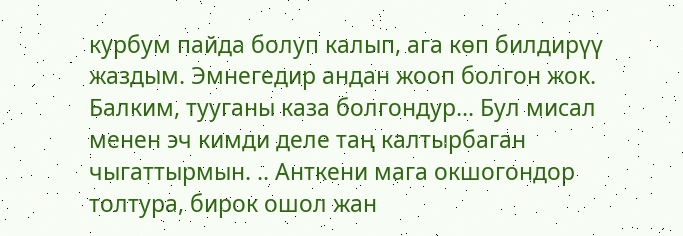курбум пайда болуп калып, ага көп билдирүү жаздым. Эмнегедир андан жооп болгон жок. Балким, тууганы каза болгондур... Бул мисал менен эч кимди деле таң калтырбаган чыгаттырмын. .. Анткени мага окшогондор толтура, бирок ошол жан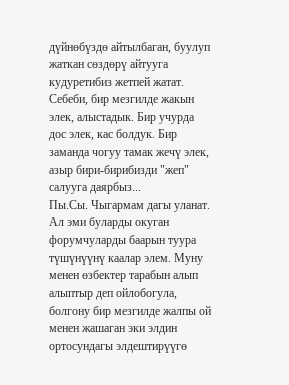дүйнөбүздө айтылбаган, буулуп жаткан сөздөрү айтууга кудуретибиз жетпей жатат. Себеби, бир мезгилде жакын элек, алыстадык. Бир учурда дос элек, кас болдук. Бир заманда чогуу тамак жечү элек, азыр бири-бирибизди "жеп" салууга даярбыз...
Пы.Сы. Чыгармам дагы уланат. Ал эми буларды окуган форумчуларды баарын туура түшүнүүнү каалар элем. Муну менен өзбектер тарабын алып алыптыр деп ойлобогула, болгону бир мезгилде жалпы ой менен жашаган эки элдин ортосундагы элдештирүүгө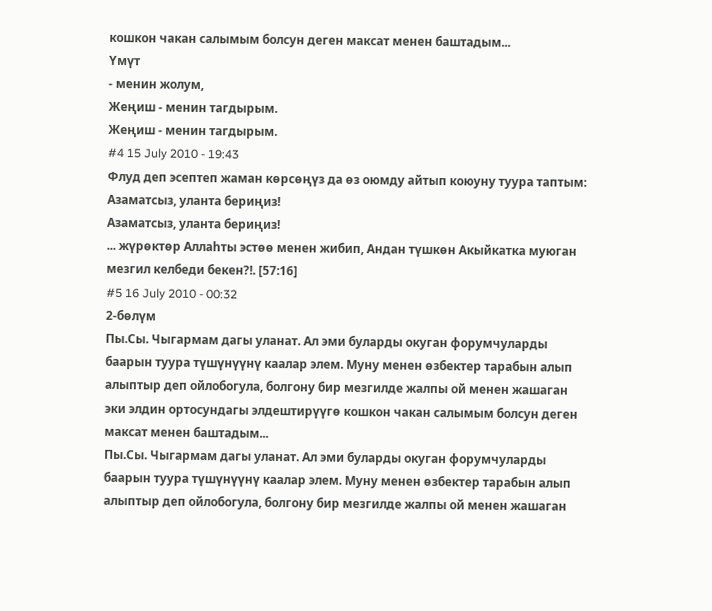кошкон чакан салымым болсун деген максат менен баштадым...
Үмүт
- менин жолум,
Жеңиш - менин тагдырым.
Жеңиш - менин тагдырым.
#4 15 July 2010 - 19:43
Флуд деп эсептеп жаман көрсөңүз да өз оюмду айтып коюуну туура таптым:
Азаматсыз, уланта бериңиз!
Азаматсыз, уланта бериңиз!
... жүрөктөр Аллаhты эстөө менен жибип, Андан түшкөн Акыйкатка муюган мезгил келбеди бекен?!. [57:16]
#5 16 July 2010 - 00:32
2-бөлүм
Пы.Сы. Чыгармам дагы уланат. Ал эми буларды окуган форумчуларды баарын туура түшүнүүнү каалар элем. Муну менен өзбектер тарабын алып алыптыр деп ойлобогула, болгону бир мезгилде жалпы ой менен жашаган эки элдин ортосундагы элдештирүүгө кошкон чакан салымым болсун деген максат менен баштадым...
Пы.Сы. Чыгармам дагы уланат. Ал эми буларды окуган форумчуларды баарын туура түшүнүүнү каалар элем. Муну менен өзбектер тарабын алып алыптыр деп ойлобогула, болгону бир мезгилде жалпы ой менен жашаган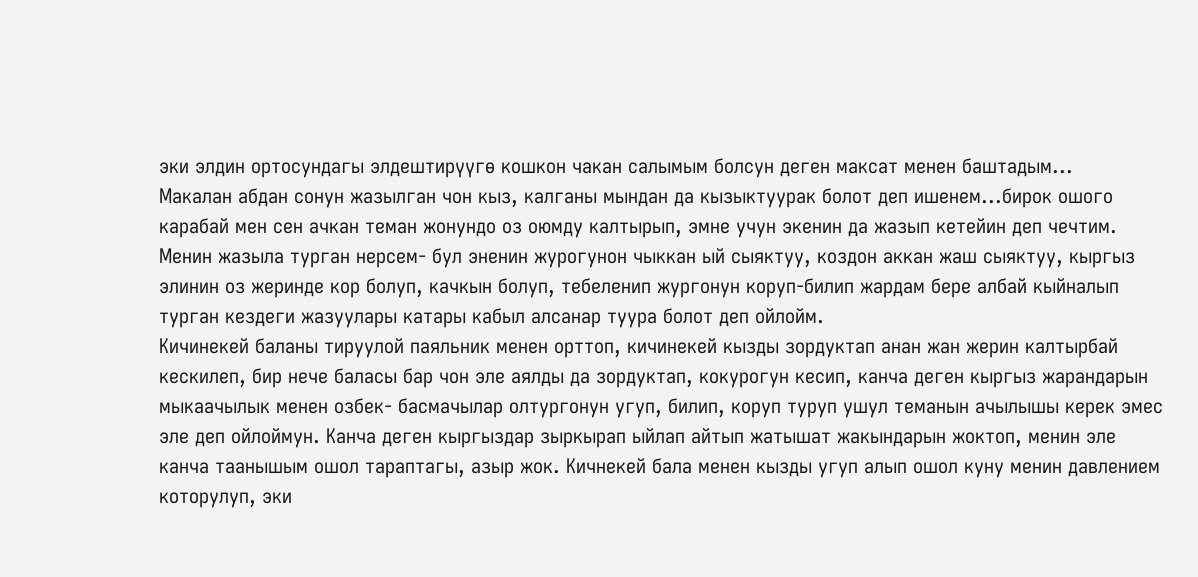эки элдин ортосундагы элдештирүүгө кошкон чакан салымым болсун деген максат менен баштадым...
Макалан абдан сонун жазылган чон кыз, калганы мындан да кызыктуурак болот деп ишенем...бирок ошого карабай мен сен ачкан теман жонундо оз оюмду калтырып, эмне учун экенин да жазып кетейин деп чечтим. Менин жазыла турган нерсем- бул эненин журогунон чыккан ый сыяктуу, коздон аккан жаш сыяктуу, кыргыз элинин оз жеринде кор болуп, качкын болуп, тебеленип жургонун коруп-билип жардам бере албай кыйналып турган кездеги жазуулары катары кабыл алсанар туура болот деп ойлойм.
Кичинекей баланы тируулой паяльник менен орттоп, кичинекей кызды зордуктап анан жан жерин калтырбай кескилеп, бир нече баласы бар чон эле аялды да зордуктап, кокурогун кесип, канча деген кыргыз жарандарын мыкаачылык менен озбек- басмачылар олтургонун угуп, билип, коруп туруп ушул теманын ачылышы керек эмес эле деп ойлоймун. Канча деген кыргыздар зыркырап ыйлап айтып жатышат жакындарын жоктоп, менин эле канча таанышым ошол тараптагы, азыр жок. Кичнекей бала менен кызды угуп алып ошол куну менин давлением которулуп, эки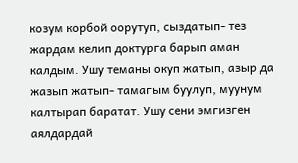козум корбой оорутуп, сыздатып- тез жардам келип доктурга барып аман калдым. Ушу теманы окуп жатып, азыр да жазып жатып- тамагым буулуп, муунум калтырап баратат. Ушу сени эмгизген аялдардай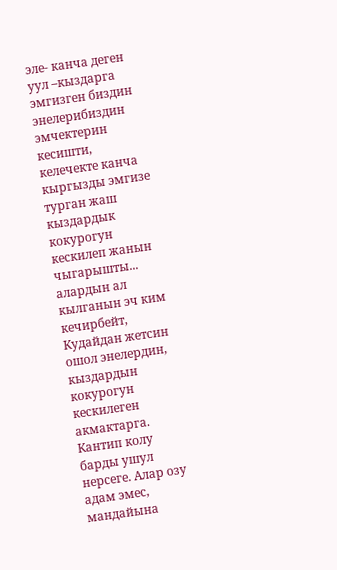эле- канча деген уул –кыздарга эмгизген биздин энелерибиздин эмчектерин кесишти, келечекте канча кыргызды эмгизе турган жаш кыздардык кокурогун кескилеп жанын чыгарышты... алардын ал кылганын эч ким кечирбейт, Кудайдан жетсин ошол энелердин, кыздардын кокурогун кескилеген акмактарга. Кантип колу барды ушул нерсеге. Алар озу адам эмес, мандайына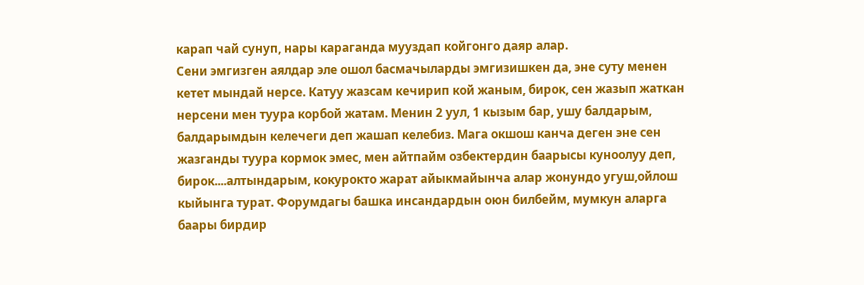карап чай сунуп, нары караганда мууздап койгонго даяр алар.
Сени эмгизген аялдар эле ошол басмачыларды эмгизишкен да, эне суту менен кетет мындай нерсе. Катуу жазсам кечирип кой жаным, бирок, сен жазып жаткан нерсени мен туура корбой жатам. Менин 2 уул, 1 кызым бар, ушу балдарым, балдарымдын келечеги деп жашап келебиз. Мага окшош канча деген эне сен жазганды туура кормок эмес, мен айтпайм озбектердин баарысы куноолуу деп, бирок....алтындарым, кокурокто жарат айыкмайынча алар жонундо угуш,ойлош кыйынга турат. Форумдагы башка инсандардын оюн билбейм, мумкун аларга баары бирдир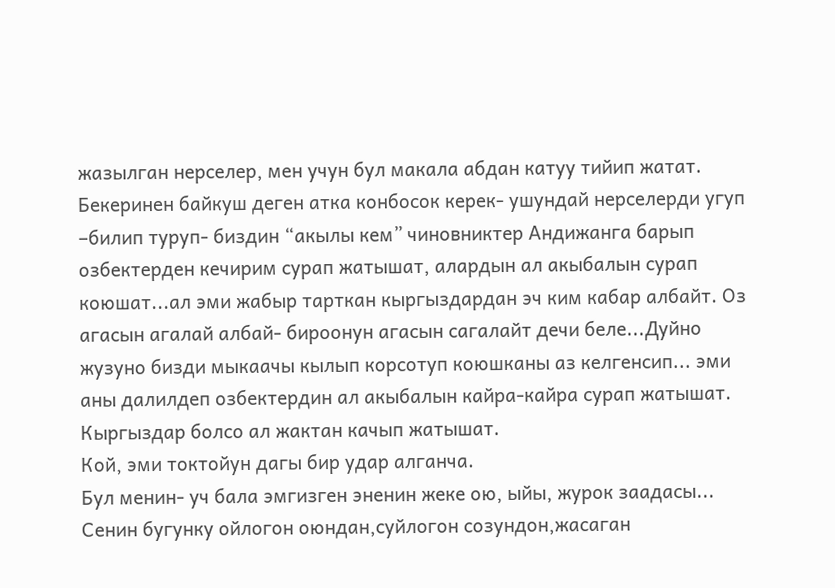жазылган нерселер, мен учун бул макала абдан катуу тийип жатат.
Бекеринен байкуш деген атка конбосок керек- ушундай нерселерди угуп –билип туруп- биздин “акылы кем” чиновниктер Андижанга барып озбектерден кечирим сурап жатышат, алардын ал акыбалын сурап коюшат...ал эми жабыр тарткан кыргыздардан эч ким кабар албайт. Оз агасын агалай албай- бироонун агасын сагалайт дечи беле...Дуйно жузуно бизди мыкаачы кылып корсотуп коюшканы аз келгенсип... эми аны далилдеп озбектердин ал акыбалын кайра-кайра сурап жатышат. Кыргыздар болсо ал жактан качып жатышат.
Кой, эми токтойун дагы бир удар алганча.
Бул менин- уч бала эмгизген эненин жеке ою, ыйы, журок заадасы...
Сенин бугунку ойлогон оюндан,суйлогон созундон,жасаган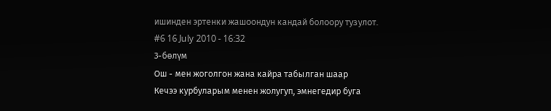ишинден эртенки жашоондун кандай болоору тузулот.
#6 16 July 2010 - 16:32
3-бөлүм
Ош - мен жоголгон жана кайра табылган шаар
Кечээ курбуларым менен жолугуп, эмнегедир буга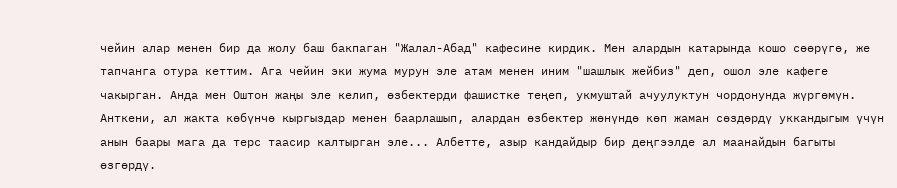чейин алар менен бир да жолу баш бакпаган "Жалал-Абад" кафесине кирдик. Мен алардын катарында кошо сөөрүгө, же тапчанга отура кеттим. Ага чейин эки жума мурун эле атам менен иним "шашлык жейбиз" деп, ошол эле кафеге чакырган. Анда мен Оштон жаңы эле келип, өзбектерди фашистке теңеп, укмуштай ачуулуктун чордонунда жүргөмүн. Анткени, ал жакта көбүнчө кыргыздар менен баарлашып, алардан өзбектер жөнүндө көп жаман сөздөрдү уккандыгым үчүн анын баары мага да терс таасир калтырган эле... Албетте, азыр кандайдыр бир деңгээлде ал маанайдын багыты өзгөрдү.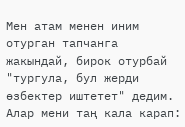Мен атам менен иним отурган тапчанга жакындай, бирок отурбай "тургула, бул жерди өзбектер иштетет" дедим. Алар мени таң кала карап: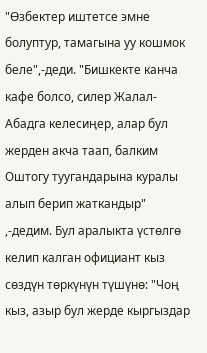"Өзбектер иштетсе эмне болуптур, тамагына уу кошмок беле",-деди. "Бишкекте канча кафе болсо, силер Жалал-Абадга келесиңер, алар бул жерден акча таап, балким Оштогу туугандарына куралы алып берип жаткандыр" ,-дедим. Бул аралыкта үстөлгө келип калган официант кыз сөздүн төркүнүн түшүнө: "Чоң кыз, азыр бул жерде кыргыздар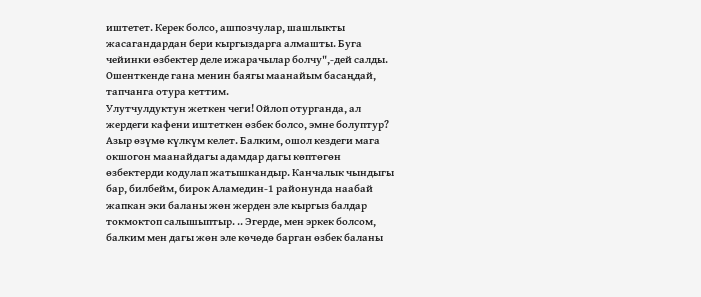иштетет. Керек болсо, ашпозчулар, шашлыкты жасагандардан бери кыргыздарга алмашты. Буга чейинки өзбектер деле ижарачылар болчу",-дей салды. Ошенткенде гана менин баягы маанайым басаңдай, тапчанга отура кеттим.
Улутчулдуктун жеткен чеги! Ойлоп отурганда, ал жердеги кафени иштеткен өзбек болсо, эмне болуптур? Азыр өзүмө күлкүм келет. Балким, ошол кездеги мага окшогон маанайдагы адамдар дагы көптөгөн өзбектерди кодулап жатышкандыр. Канчалык чындыгы бар, билбейм, бирок Аламедин-1 районунда наабай жапкан эки баланы жөн жерден эле кыргыз балдар токмоктоп салышыптыр. .. Эгерде, мен эркек болсом, балким мен дагы жөн эле көчөдө барган өзбек баланы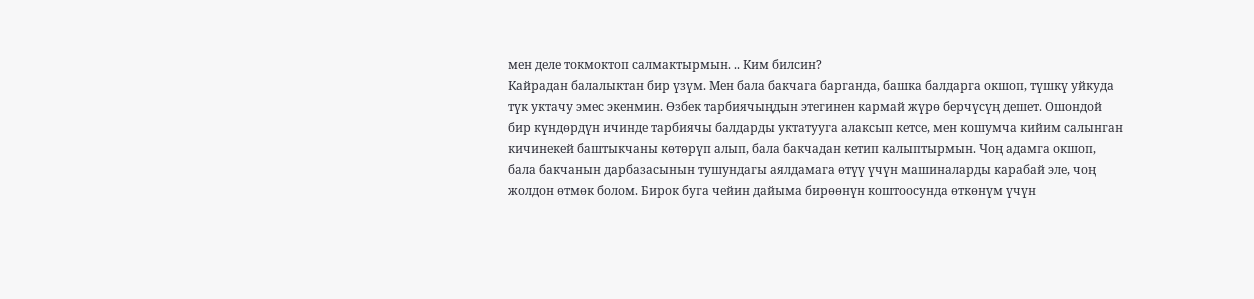мен деле токмоктоп салмактырмын. .. Ким билсин?
Кайрадан балалыктан бир үзүм. Мен бала бакчага барганда, башка балдарга окшоп, түшкү уйкуда түк уктачу эмес экенмин. Өзбек тарбиячыңдын этегинен кармай жүрө берчүсүң дешет. Ошондой бир күндөрдүн ичинде тарбиячы балдарды уктатууга алаксып кетсе, мен кошумча кийим салынган кичинекей баштыкчаны көтөрүп алып, бала бакчадан кетип калыптырмын. Чоң адамга окшоп, бала бакчанын дарбазасынын тушундагы аялдамага өтүү үчүн машиналарды карабай эле, чоң жолдон өтмөк болом. Бирок буга чейин дайыма бирөөнүн коштоосунда өткөнүм үчүн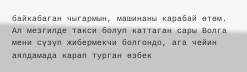байкабаган чыгармын, машинаны карабай өтөм. Ал мезгилде такси болуп каттаган сары Волга мени сүзүп жибермекчи болгондо, ага чейин аялдамада карап турган өзбек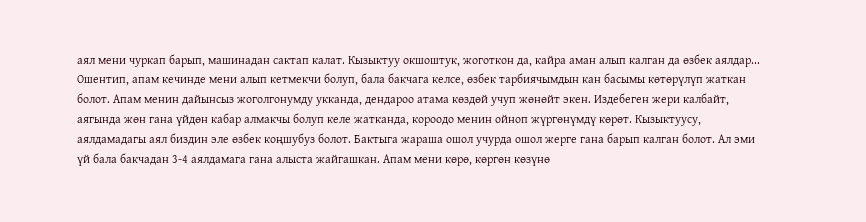аял мени чуркап барып, машинадан сактап калат. Кызыктуу окшоштук, жоготкон да, кайра аман алып калган да өзбек аялдар...
Ошентип, апам кечинде мени алып кетмекчи болуп, бала бакчага келсе, өзбек тарбиячымдын кан басымы көтөрүлүп жаткан болот. Апам менин дайынсыз жоголгонумду укканда, дендароо атама көздөй учуп жөнөйт экен. Издебеген жери калбайт, аягында жөн гана үйдөн кабар алмакчы болуп келе жатканда, короодо менин ойноп жүргөнүмдү көрөт. Кызыктуусу, аялдамадагы аял биздин эле өзбек коңшубуз болот. Бактыга жараша ошол учурда ошол жерге гана барып калган болот. Ал эми үй бала бакчадан 3-4 аялдамага гана алыста жайгашкан. Апам мени көрө, көргөн көзүнө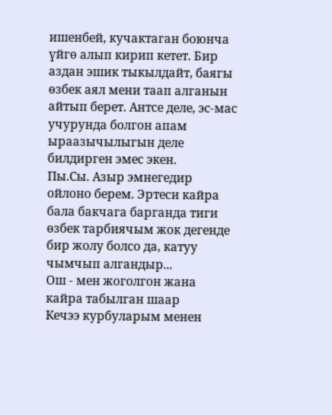ишенбей, кучактаган боюнча үйгө алып кирип кетет. Бир аздан эшик тыкылдайт, баягы өзбек аял мени таап алганын айтып берет. Антсе деле, эс-мас учурунда болгон апам ыраазычылыгын деле билдирген эмес экен.
Пы.Сы. Азыр эмнегедир ойлоно берем. Эртеси кайра бала бакчага барганда тиги өзбек тарбиячым жок дегенде бир жолу болсо да, катуу чымчып алгандыр...
Ош - мен жоголгон жана кайра табылган шаар
Кечээ курбуларым менен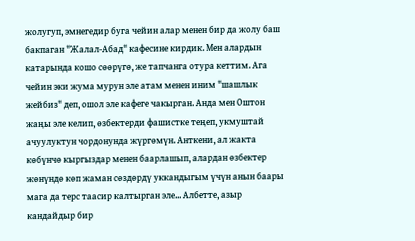жолугуп, эмнегедир буга чейин алар менен бир да жолу баш бакпаган "Жалал-Абад" кафесине кирдик. Мен алардын катарында кошо сөөрүгө, же тапчанга отура кеттим. Ага чейин эки жума мурун эле атам менен иним "шашлык жейбиз" деп, ошол эле кафеге чакырган. Анда мен Оштон жаңы эле келип, өзбектерди фашистке теңеп, укмуштай ачуулуктун чордонунда жүргөмүн. Анткени, ал жакта көбүнчө кыргыздар менен баарлашып, алардан өзбектер жөнүндө көп жаман сөздөрдү уккандыгым үчүн анын баары мага да терс таасир калтырган эле... Албетте, азыр кандайдыр бир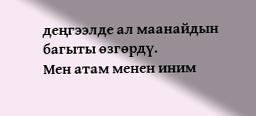деңгээлде ал маанайдын багыты өзгөрдү.
Мен атам менен иним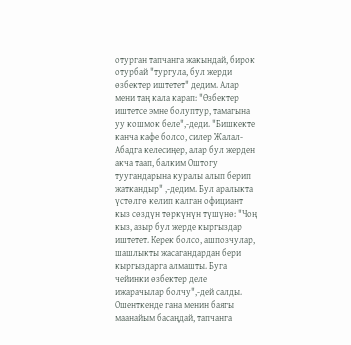отурган тапчанга жакындай, бирок отурбай "тургула, бул жерди өзбектер иштетет" дедим. Алар мени таң кала карап: "Өзбектер иштетсе эмне болуптур, тамагына уу кошмок беле",-деди. "Бишкекте канча кафе болсо, силер Жалал-Абадга келесиңер, алар бул жерден акча таап, балким Оштогу туугандарына куралы алып берип жаткандыр" ,-дедим. Бул аралыкта үстөлгө келип калган официант кыз сөздүн төркүнүн түшүнө: "Чоң кыз, азыр бул жерде кыргыздар иштетет. Керек болсо, ашпозчулар, шашлыкты жасагандардан бери кыргыздарга алмашты. Буга чейинки өзбектер деле ижарачылар болчу",-дей салды. Ошенткенде гана менин баягы маанайым басаңдай, тапчанга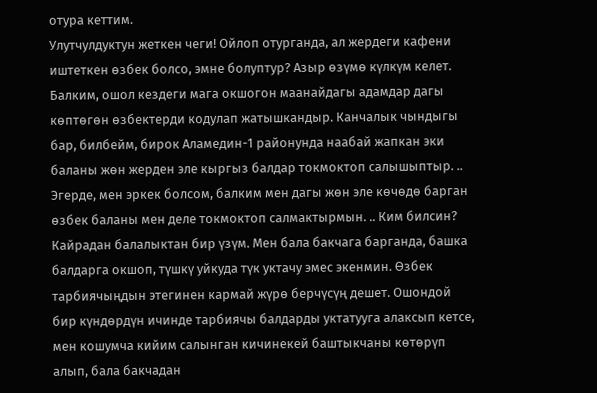отура кеттим.
Улутчулдуктун жеткен чеги! Ойлоп отурганда, ал жердеги кафени иштеткен өзбек болсо, эмне болуптур? Азыр өзүмө күлкүм келет. Балким, ошол кездеги мага окшогон маанайдагы адамдар дагы көптөгөн өзбектерди кодулап жатышкандыр. Канчалык чындыгы бар, билбейм, бирок Аламедин-1 районунда наабай жапкан эки баланы жөн жерден эле кыргыз балдар токмоктоп салышыптыр. .. Эгерде, мен эркек болсом, балким мен дагы жөн эле көчөдө барган өзбек баланы мен деле токмоктоп салмактырмын. .. Ким билсин?
Кайрадан балалыктан бир үзүм. Мен бала бакчага барганда, башка балдарга окшоп, түшкү уйкуда түк уктачу эмес экенмин. Өзбек тарбиячыңдын этегинен кармай жүрө берчүсүң дешет. Ошондой бир күндөрдүн ичинде тарбиячы балдарды уктатууга алаксып кетсе, мен кошумча кийим салынган кичинекей баштыкчаны көтөрүп алып, бала бакчадан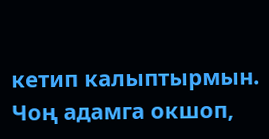кетип калыптырмын. Чоң адамга окшоп,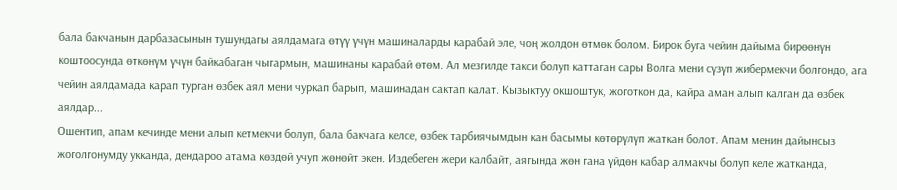бала бакчанын дарбазасынын тушундагы аялдамага өтүү үчүн машиналарды карабай эле, чоң жолдон өтмөк болом. Бирок буга чейин дайыма бирөөнүн коштоосунда өткөнүм үчүн байкабаган чыгармын, машинаны карабай өтөм. Ал мезгилде такси болуп каттаган сары Волга мени сүзүп жибермекчи болгондо, ага чейин аялдамада карап турган өзбек аял мени чуркап барып, машинадан сактап калат. Кызыктуу окшоштук, жоготкон да, кайра аман алып калган да өзбек аялдар...
Ошентип, апам кечинде мени алып кетмекчи болуп, бала бакчага келсе, өзбек тарбиячымдын кан басымы көтөрүлүп жаткан болот. Апам менин дайынсыз жоголгонумду укканда, дендароо атама көздөй учуп жөнөйт экен. Издебеген жери калбайт, аягында жөн гана үйдөн кабар алмакчы болуп келе жатканда,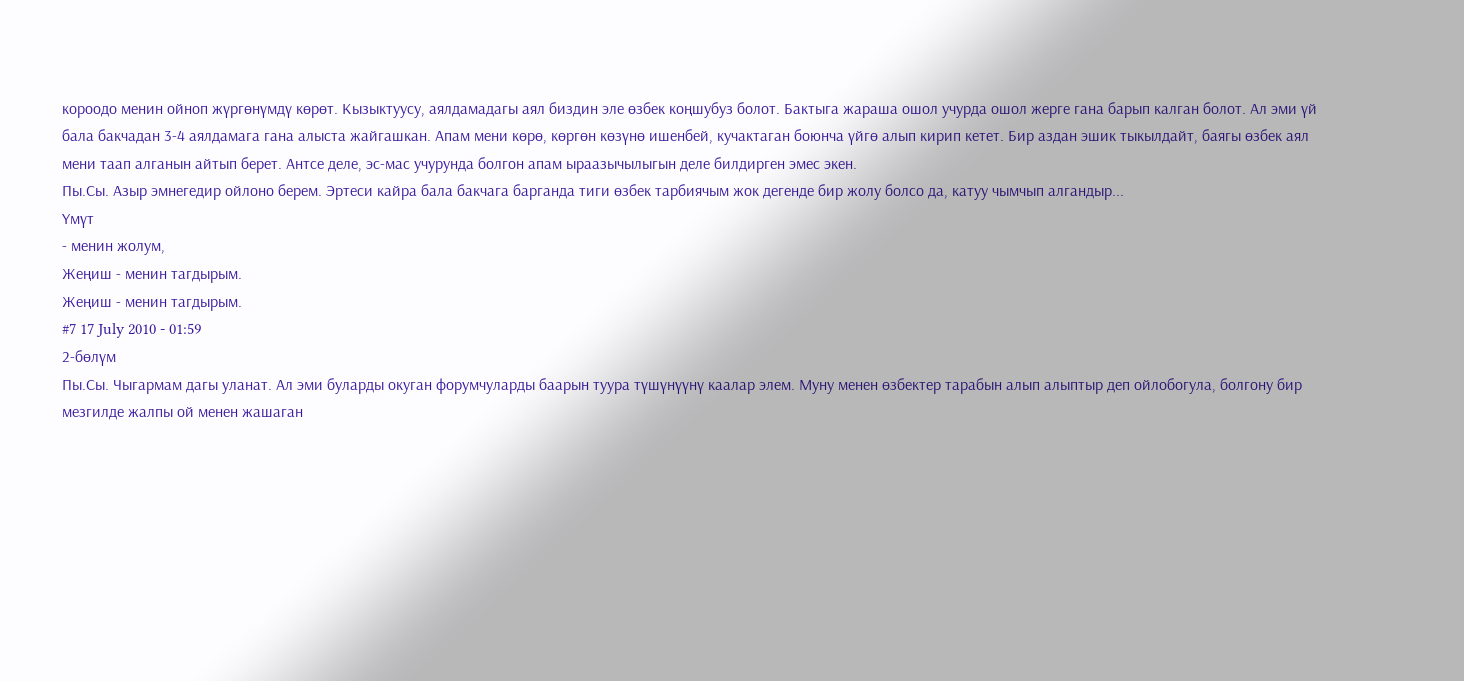короодо менин ойноп жүргөнүмдү көрөт. Кызыктуусу, аялдамадагы аял биздин эле өзбек коңшубуз болот. Бактыга жараша ошол учурда ошол жерге гана барып калган болот. Ал эми үй бала бакчадан 3-4 аялдамага гана алыста жайгашкан. Апам мени көрө, көргөн көзүнө ишенбей, кучактаган боюнча үйгө алып кирип кетет. Бир аздан эшик тыкылдайт, баягы өзбек аял мени таап алганын айтып берет. Антсе деле, эс-мас учурунда болгон апам ыраазычылыгын деле билдирген эмес экен.
Пы.Сы. Азыр эмнегедир ойлоно берем. Эртеси кайра бала бакчага барганда тиги өзбек тарбиячым жок дегенде бир жолу болсо да, катуу чымчып алгандыр...
Үмүт
- менин жолум,
Жеңиш - менин тагдырым.
Жеңиш - менин тагдырым.
#7 17 July 2010 - 01:59
2-бөлүм
Пы.Сы. Чыгармам дагы уланат. Ал эми буларды окуган форумчуларды баарын туура түшүнүүнү каалар элем. Муну менен өзбектер тарабын алып алыптыр деп ойлобогула, болгону бир мезгилде жалпы ой менен жашаган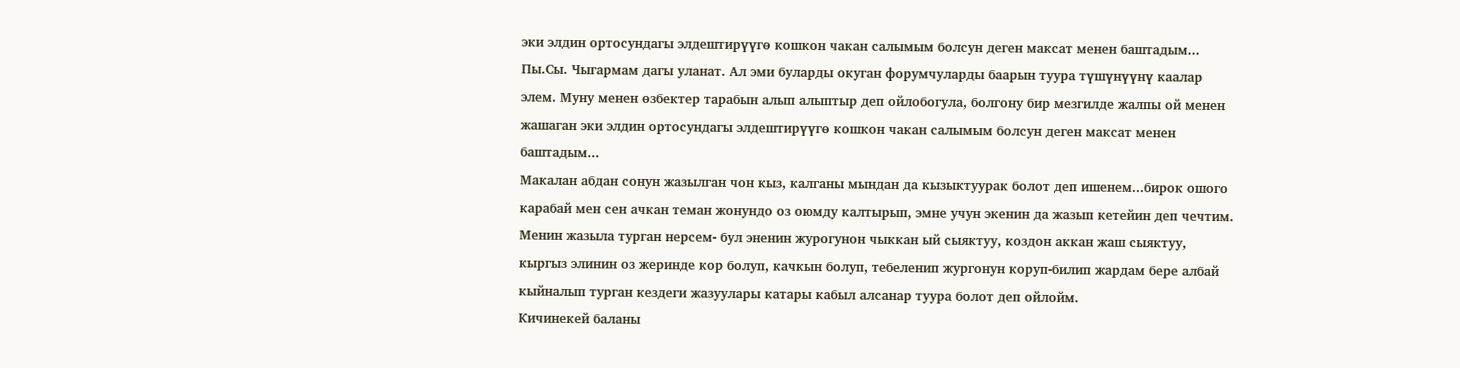эки элдин ортосундагы элдештирүүгө кошкон чакан салымым болсун деген максат менен баштадым...
Пы.Сы. Чыгармам дагы уланат. Ал эми буларды окуган форумчуларды баарын туура түшүнүүнү каалар элем. Муну менен өзбектер тарабын алып алыптыр деп ойлобогула, болгону бир мезгилде жалпы ой менен жашаган эки элдин ортосундагы элдештирүүгө кошкон чакан салымым болсун деген максат менен баштадым...
Макалан абдан сонун жазылган чон кыз, калганы мындан да кызыктуурак болот деп ишенем...бирок ошого карабай мен сен ачкан теман жонундо оз оюмду калтырып, эмне учун экенин да жазып кетейин деп чечтим. Менин жазыла турган нерсем- бул эненин журогунон чыккан ый сыяктуу, коздон аккан жаш сыяктуу, кыргыз элинин оз жеринде кор болуп, качкын болуп, тебеленип жургонун коруп-билип жардам бере албай кыйналып турган кездеги жазуулары катары кабыл алсанар туура болот деп ойлойм.
Кичинекей баланы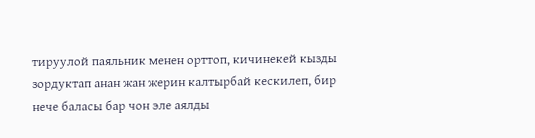тируулой паяльник менен орттоп, кичинекей кызды зордуктап анан жан жерин калтырбай кескилеп, бир нече баласы бар чон эле аялды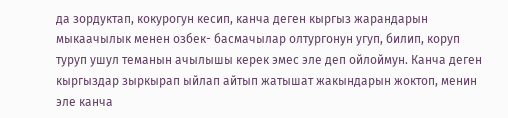да зордуктап, кокурогун кесип, канча деген кыргыз жарандарын мыкаачылык менен озбек- басмачылар олтургонун угуп, билип, коруп туруп ушул теманын ачылышы керек эмес эле деп ойлоймун. Канча деген кыргыздар зыркырап ыйлап айтып жатышат жакындарын жоктоп, менин эле канча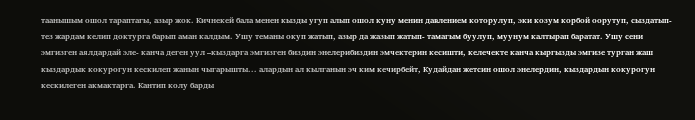таанышым ошол тараптагы, азыр жок. Кичнекей бала менен кызды угуп алып ошол куну менин давлением которулуп, эки козум корбой оорутуп, сыздатып- тез жардам келип доктурга барып аман калдым. Ушу теманы окуп жатып, азыр да жазып жатып- тамагым буулуп, муунум калтырап баратат. Ушу сени эмгизген аялдардай эле- канча деген уул –кыздарга эмгизген биздин энелерибиздин эмчектерин кесишти, келечекте канча кыргызды эмгизе турган жаш кыздардык кокурогун кескилеп жанын чыгарышты... алардын ал кылганын эч ким кечирбейт, Кудайдан жетсин ошол энелердин, кыздардын кокурогун кескилеген акмактарга. Кантип колу барды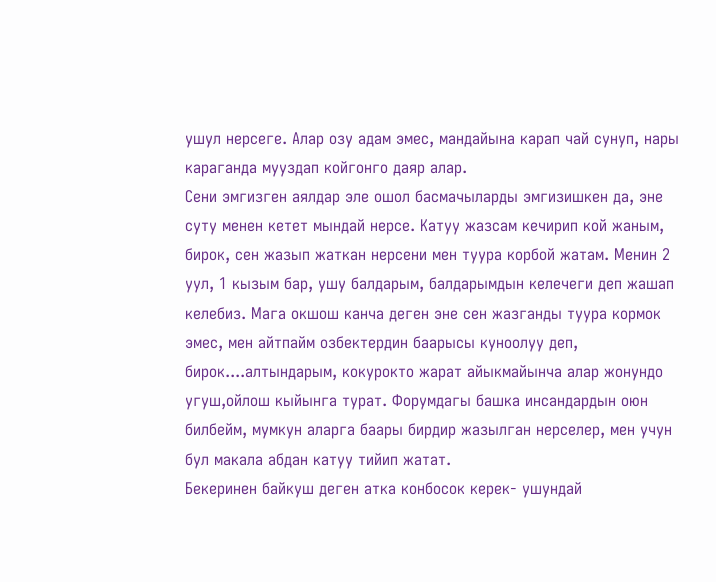ушул нерсеге. Алар озу адам эмес, мандайына карап чай сунуп, нары караганда мууздап койгонго даяр алар.
Сени эмгизген аялдар эле ошол басмачыларды эмгизишкен да, эне суту менен кетет мындай нерсе. Катуу жазсам кечирип кой жаным, бирок, сен жазып жаткан нерсени мен туура корбой жатам. Менин 2 уул, 1 кызым бар, ушу балдарым, балдарымдын келечеги деп жашап келебиз. Мага окшош канча деген эне сен жазганды туура кормок эмес, мен айтпайм озбектердин баарысы куноолуу деп, бирок....алтындарым, кокурокто жарат айыкмайынча алар жонундо угуш,ойлош кыйынга турат. Форумдагы башка инсандардын оюн билбейм, мумкун аларга баары бирдир жазылган нерселер, мен учун бул макала абдан катуу тийип жатат.
Бекеринен байкуш деген атка конбосок керек- ушундай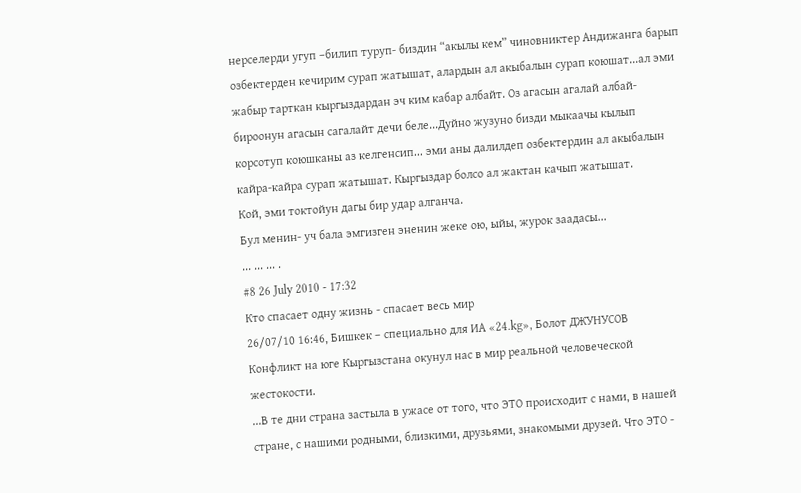нерселерди угуп –билип туруп- биздин “акылы кем” чиновниктер Андижанга барып озбектерден кечирим сурап жатышат, алардын ал акыбалын сурап коюшат...ал эми жабыр тарткан кыргыздардан эч ким кабар албайт. Оз агасын агалай албай- бироонун агасын сагалайт дечи беле...Дуйно жузуно бизди мыкаачы кылып корсотуп коюшканы аз келгенсип... эми аны далилдеп озбектердин ал акыбалын кайра-кайра сурап жатышат. Кыргыздар болсо ал жактан качып жатышат.
Кой, эми токтойун дагы бир удар алганча.
Бул менин- уч бала эмгизген эненин жеке ою, ыйы, журок заадасы...
... ... ... .
#8 26 July 2010 - 17:32
Кто спасает одну жизнь - спасает весь мир
26/07/10 16:46, Бишкек – специально для ИА «24.kg», Болот ДЖУНУСОВ
Конфликт на юге Кыргызстана окунул нас в мир реальной человеческой жестокости.
...В те дни страна застыла в ужасе от того, что ЭТО происходит с нами, в нашей стране, с нашими родными, близкими, друзьями, знакомыми друзей. Что ЭТО -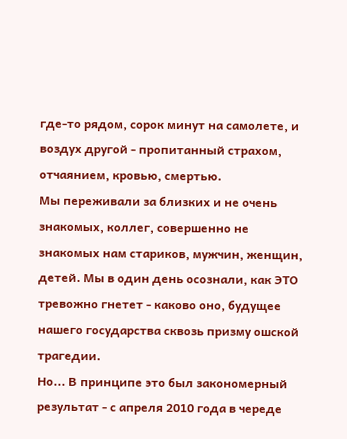где-то рядом, сорок минут на самолете, и воздух другой - пропитанный страхом, отчаянием, кровью, смертью.
Мы переживали за близких и не очень знакомых, коллег, совершенно не знакомых нам стариков, мужчин, женщин, детей. Мы в один день осознали, как ЭТО тревожно гнетет - каково оно, будущее нашего государства сквозь призму ошской трагедии.
Но... В принципе это был закономерный результат - с апреля 2010 года в череде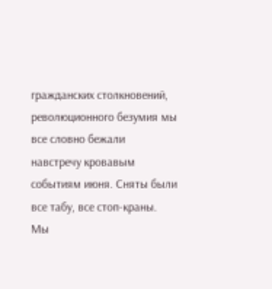гражданских столкновений, революционного безумия мы все словно бежали навстречу кровавым событиям июня. Сняты были все табу, все стоп-краны. Мы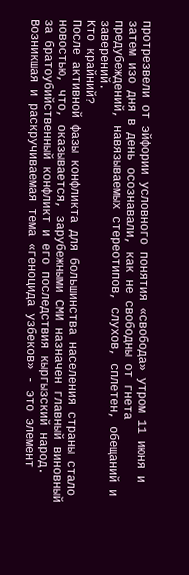протрезвели от эйфории условного понятия «свобода» утром 11 июня и затем изо дня в день осознавали, как не свободны от гнета предубеждений, навязываемых стереотипов, слухов, сплетен, обещаний и заверений.
Кто крайний?
После активной фазы конфликта для большинства населения страны стало новостью, что, оказывается, зарубежными СМИ назначен главный виновный за братоубийственный конфликт и его последствия кыргызский народ. Возникшая и раскручиваемая тема «геноцида узбеков» - это элемент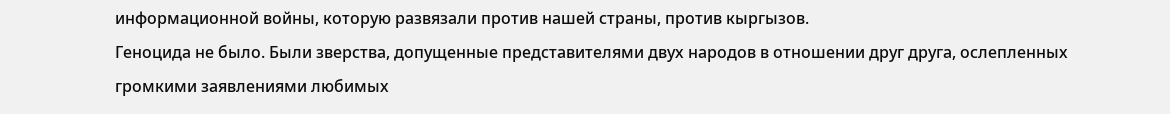информационной войны, которую развязали против нашей страны, против кыргызов.
Геноцида не было. Были зверства, допущенные представителями двух народов в отношении друг друга, ослепленных громкими заявлениями любимых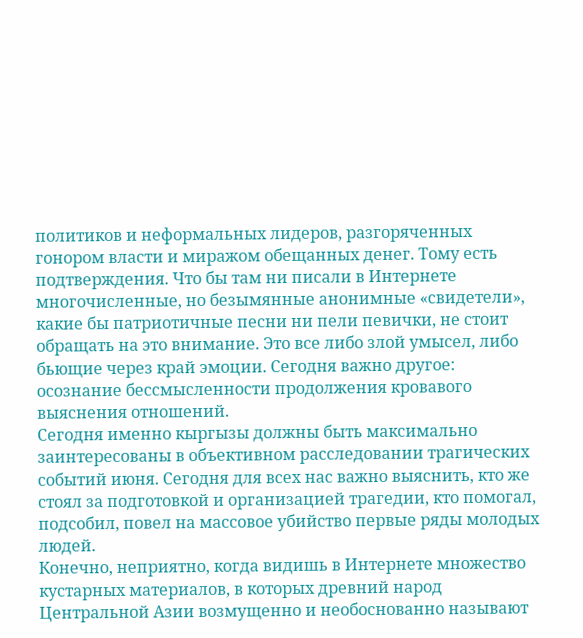политиков и неформальных лидеров, разгоряченных гонором власти и миражом обещанных денег. Тому есть подтверждения. Что бы там ни писали в Интернете многочисленные, но безымянные анонимные «свидетели», какие бы патриотичные песни ни пели певички, не стоит обращать на это внимание. Это все либо злой умысел, либо бьющие через край эмоции. Сегодня важно другое: осознание бессмысленности продолжения кровавого выяснения отношений.
Сегодня именно кыргызы должны быть максимально заинтересованы в объективном расследовании трагических событий июня. Сегодня для всех нас важно выяснить, кто же стоял за подготовкой и организацией трагедии, кто помогал, подсобил, повел на массовое убийство первые ряды молодых людей.
Конечно, неприятно, когда видишь в Интернете множество кустарных материалов, в которых древний народ Центральной Азии возмущенно и необоснованно называют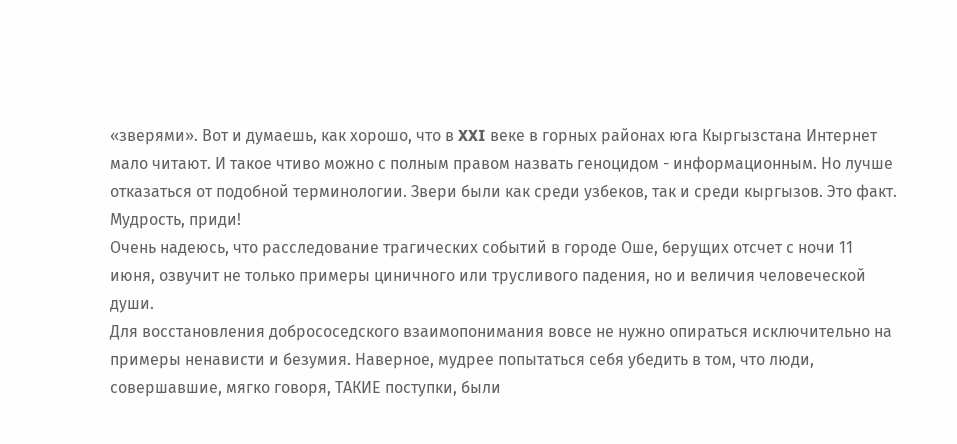«зверями». Вот и думаешь, как хорошо, что в XXI веке в горных районах юга Кыргызстана Интернет мало читают. И такое чтиво можно с полным правом назвать геноцидом - информационным. Но лучше отказаться от подобной терминологии. Звери были как среди узбеков, так и среди кыргызов. Это факт.
Мудрость, приди!
Очень надеюсь, что расследование трагических событий в городе Оше, берущих отсчет с ночи 11 июня, озвучит не только примеры циничного или трусливого падения, но и величия человеческой души.
Для восстановления добрососедского взаимопонимания вовсе не нужно опираться исключительно на примеры ненависти и безумия. Наверное, мудрее попытаться себя убедить в том, что люди, совершавшие, мягко говоря, ТАКИЕ поступки, были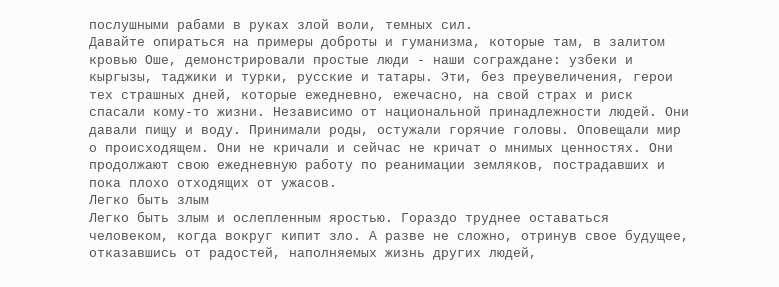послушными рабами в руках злой воли, темных сил.
Давайте опираться на примеры доброты и гуманизма, которые там, в залитом кровью Оше, демонстрировали простые люди - наши сограждане: узбеки и кыргызы, таджики и турки, русские и татары. Эти, без преувеличения, герои тех страшных дней, которые ежедневно, ежечасно, на свой страх и риск спасали кому-то жизни. Независимо от национальной принадлежности людей. Они давали пищу и воду. Принимали роды, остужали горячие головы. Оповещали мир о происходящем. Они не кричали и сейчас не кричат о мнимых ценностях. Они продолжают свою ежедневную работу по реанимации земляков, пострадавших и пока плохо отходящих от ужасов.
Легко быть злым
Легко быть злым и ослепленным яростью. Гораздо труднее оставаться человеком, когда вокруг кипит зло. А разве не сложно, отринув свое будущее, отказавшись от радостей, наполняемых жизнь других людей,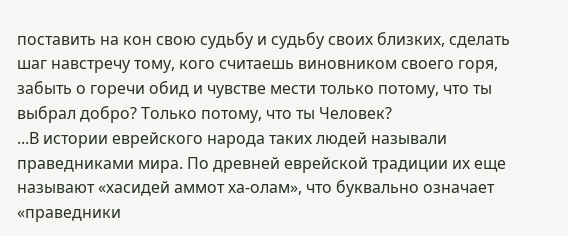поставить на кон свою судьбу и судьбу своих близких, сделать шаг навстречу тому, кого считаешь виновником своего горя, забыть о горечи обид и чувстве мести только потому, что ты выбрал добро? Только потому, что ты Человек?
...В истории еврейского народа таких людей называли праведниками мира. По древней еврейской традиции их еще называют «хасидей аммот ха-олам», что буквально означает «праведники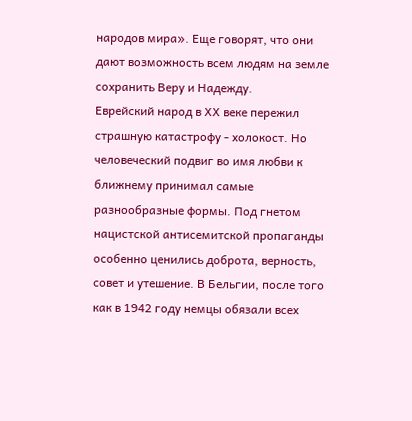народов мира». Еще говорят, что они дают возможность всем людям на земле сохранить Веру и Надежду.
Еврейский народ в ХХ веке пережил страшную катастрофу - холокост. Но человеческий подвиг во имя любви к ближнему принимал самые разнообразные формы. Под гнетом нацистской антисемитской пропаганды особенно ценились доброта, верность, совет и утешение. В Бельгии, после того как в 1942 году немцы обязали всех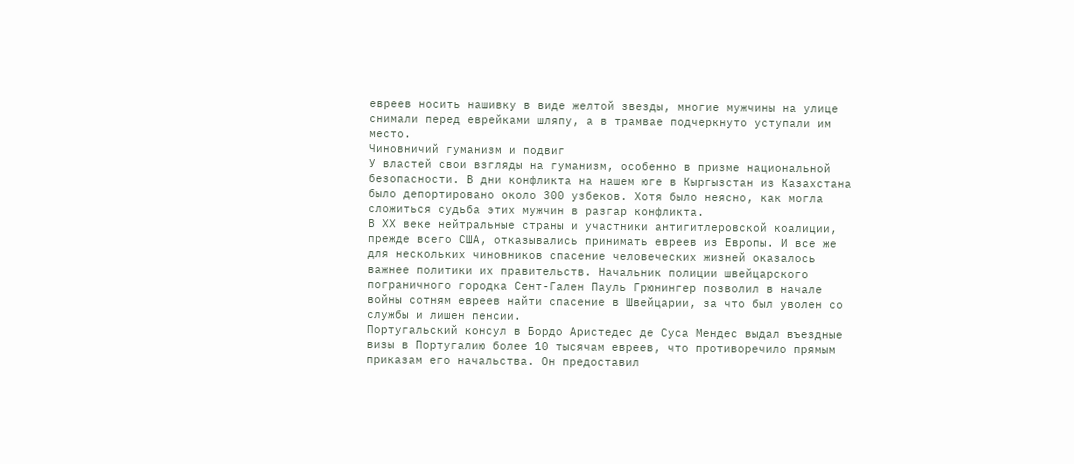евреев носить нашивку в виде желтой звезды, многие мужчины на улице снимали перед еврейками шляпу, а в трамвае подчеркнуто уступали им место.
Чиновничий гуманизм и подвиг
У властей свои взгляды на гуманизм, особенно в призме национальной безопасности. В дни конфликта на нашем юге в Кыргызстан из Казахстана было депортировано около 300 узбеков. Хотя было неясно, как могла сложиться судьба этих мужчин в разгар конфликта.
В ХХ веке нейтральные страны и участники антигитлеровской коалиции, прежде всего США, отказывались принимать евреев из Европы. И все же для нескольких чиновников спасение человеческих жизней оказалось важнее политики их правительств. Начальник полиции швейцарского пограничного городка Сент-Гален Пауль Грюнингер позволил в начале войны сотням евреев найти спасение в Швейцарии, за что был уволен со службы и лишен пенсии.
Португальский консул в Бордо Аристедес де Суса Мендес выдал въездные визы в Португалию более 10 тысячам евреев, что противоречило прямым приказам его начальства. Он предоставил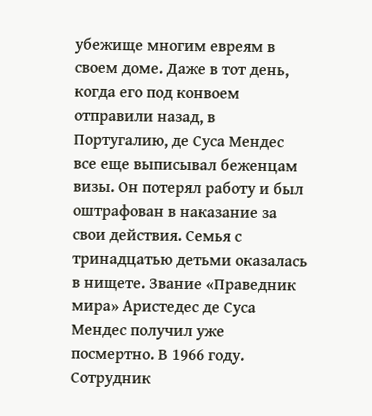убежище многим евреям в своем доме. Даже в тот день, когда его под конвоем отправили назад, в Португалию, де Суса Мендес все еще выписывал беженцам визы. Он потерял работу и был оштрафован в наказание за свои действия. Семья с тринадцатью детьми оказалась в нищете. Звание «Праведник мира» Аристедес де Суса Мендес получил уже посмертно. В 1966 году.
Сотрудник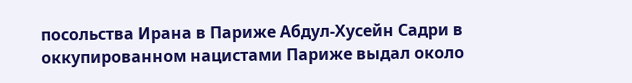посольства Ирана в Париже Абдул-Хусейн Садри в оккупированном нацистами Париже выдал около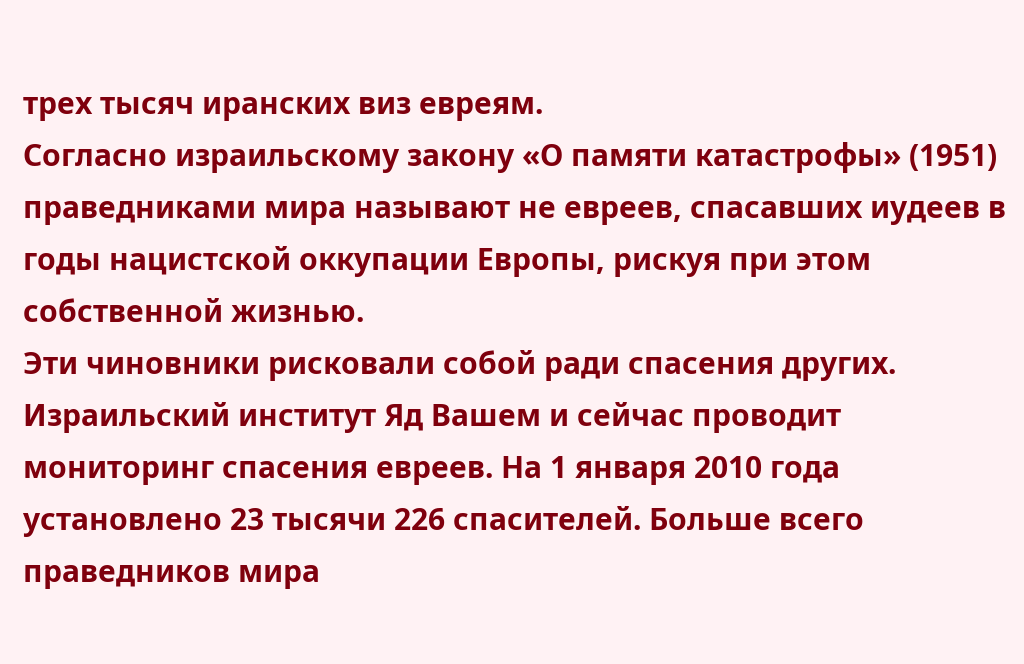трех тысяч иранских виз евреям.
Согласно израильскому закону «О памяти катастрофы» (1951) праведниками мира называют не евреев, спасавших иудеев в годы нацистской оккупации Европы, рискуя при этом собственной жизнью.
Эти чиновники рисковали собой ради спасения других.
Израильский институт Яд Вашем и сейчас проводит мониторинг спасения евреев. На 1 января 2010 года установлено 23 тысячи 226 спасителей. Больше всего праведников мира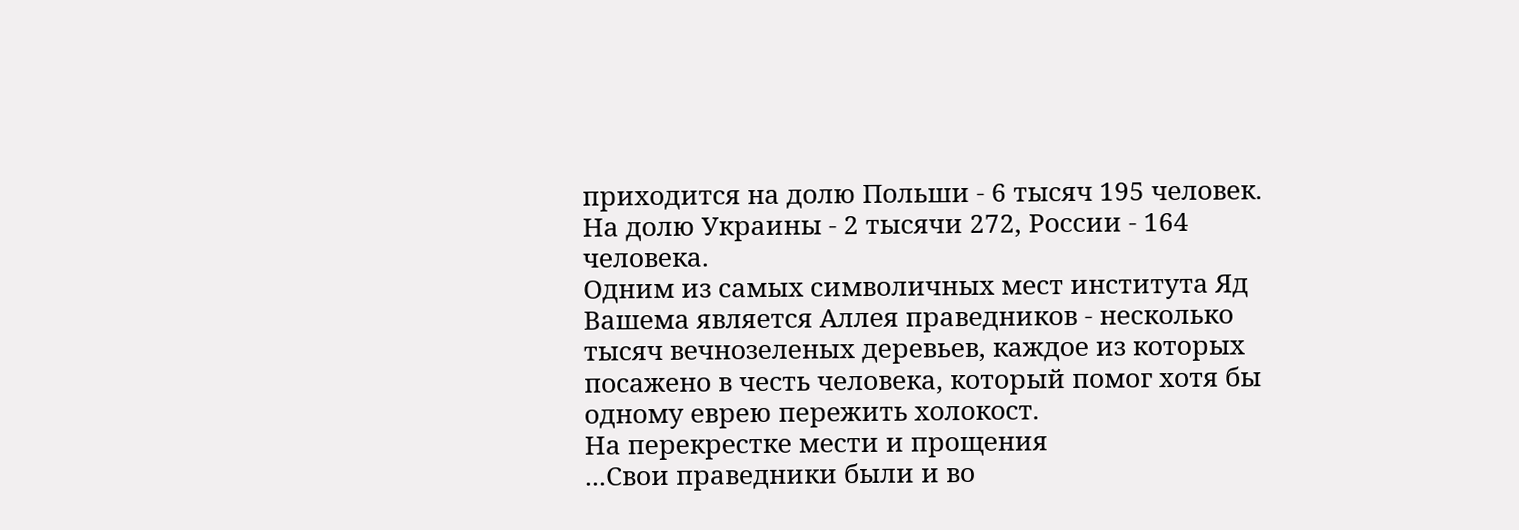приходится на долю Польши - 6 тысяч 195 человек. На долю Украины - 2 тысячи 272, России - 164 человека.
Одним из самых символичных мест института Яд Вашема является Аллея праведников - несколько тысяч вечнозеленых деревьев, каждое из которых посажено в честь человека, который помог хотя бы одному еврею пережить холокост.
На перекрестке мести и прощения
...Свои праведники были и во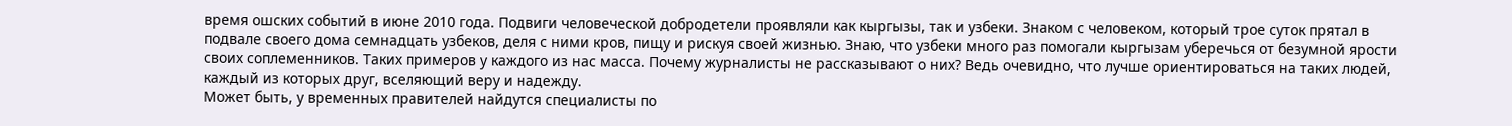время ошских событий в июне 2010 года. Подвиги человеческой добродетели проявляли как кыргызы, так и узбеки. Знаком с человеком, который трое суток прятал в подвале своего дома семнадцать узбеков, деля с ними кров, пищу и рискуя своей жизнью. Знаю, что узбеки много раз помогали кыргызам уберечься от безумной ярости своих соплеменников. Таких примеров у каждого из нас масса. Почему журналисты не рассказывают о них? Ведь очевидно, что лучше ориентироваться на таких людей, каждый из которых друг, вселяющий веру и надежду.
Может быть, у временных правителей найдутся специалисты по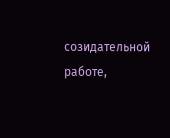созидательной работе,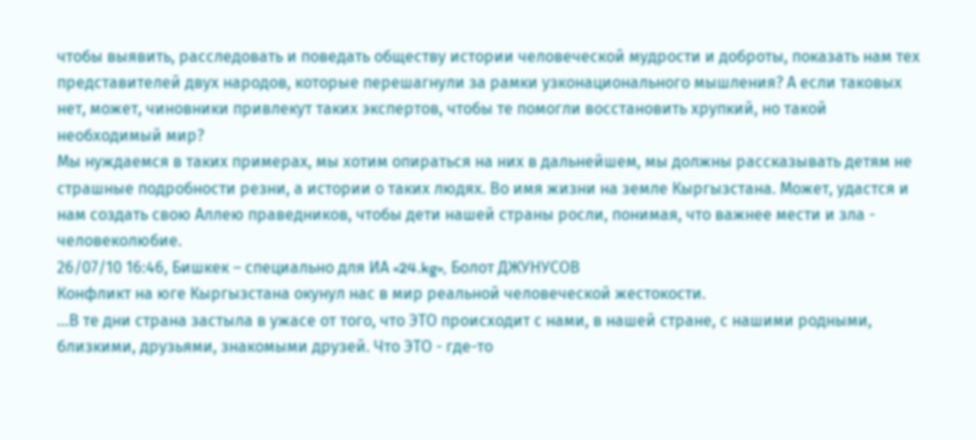чтобы выявить, расследовать и поведать обществу истории человеческой мудрости и доброты, показать нам тех представителей двух народов, которые перешагнули за рамки узконационального мышления? А если таковых нет, может, чиновники привлекут таких экспертов, чтобы те помогли восстановить хрупкий, но такой необходимый мир?
Мы нуждаемся в таких примерах, мы хотим опираться на них в дальнейшем, мы должны рассказывать детям не страшные подробности резни, а истории о таких людях. Во имя жизни на земле Кыргызстана. Может, удастся и нам создать свою Аллею праведников, чтобы дети нашей страны росли, понимая, что важнее мести и зла - человеколюбие.
26/07/10 16:46, Бишкек – специально для ИА «24.kg», Болот ДЖУНУСОВ
Конфликт на юге Кыргызстана окунул нас в мир реальной человеческой жестокости.
...В те дни страна застыла в ужасе от того, что ЭТО происходит с нами, в нашей стране, с нашими родными, близкими, друзьями, знакомыми друзей. Что ЭТО - где-то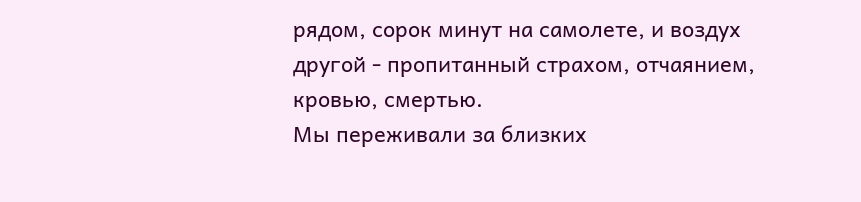рядом, сорок минут на самолете, и воздух другой - пропитанный страхом, отчаянием, кровью, смертью.
Мы переживали за близких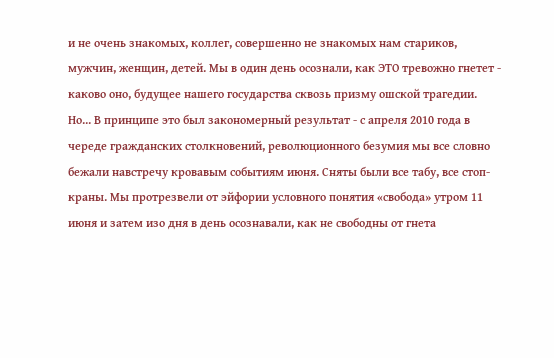и не очень знакомых, коллег, совершенно не знакомых нам стариков, мужчин, женщин, детей. Мы в один день осознали, как ЭТО тревожно гнетет - каково оно, будущее нашего государства сквозь призму ошской трагедии.
Но... В принципе это был закономерный результат - с апреля 2010 года в череде гражданских столкновений, революционного безумия мы все словно бежали навстречу кровавым событиям июня. Сняты были все табу, все стоп-краны. Мы протрезвели от эйфории условного понятия «свобода» утром 11 июня и затем изо дня в день осознавали, как не свободны от гнета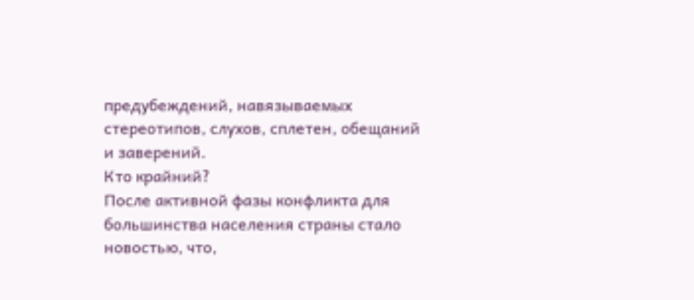предубеждений, навязываемых стереотипов, слухов, сплетен, обещаний и заверений.
Кто крайний?
После активной фазы конфликта для большинства населения страны стало новостью, что,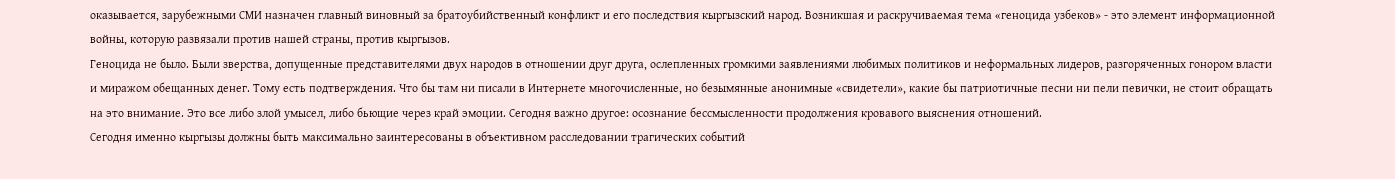оказывается, зарубежными СМИ назначен главный виновный за братоубийственный конфликт и его последствия кыргызский народ. Возникшая и раскручиваемая тема «геноцида узбеков» - это элемент информационной войны, которую развязали против нашей страны, против кыргызов.
Геноцида не было. Были зверства, допущенные представителями двух народов в отношении друг друга, ослепленных громкими заявлениями любимых политиков и неформальных лидеров, разгоряченных гонором власти и миражом обещанных денег. Тому есть подтверждения. Что бы там ни писали в Интернете многочисленные, но безымянные анонимные «свидетели», какие бы патриотичные песни ни пели певички, не стоит обращать на это внимание. Это все либо злой умысел, либо бьющие через край эмоции. Сегодня важно другое: осознание бессмысленности продолжения кровавого выяснения отношений.
Сегодня именно кыргызы должны быть максимально заинтересованы в объективном расследовании трагических событий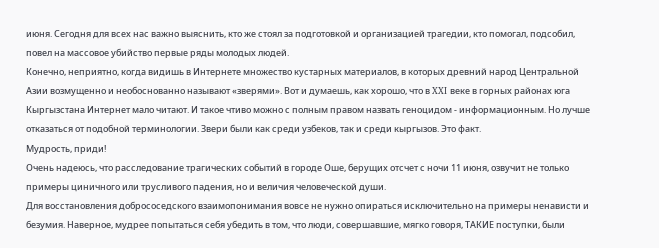июня. Сегодня для всех нас важно выяснить, кто же стоял за подготовкой и организацией трагедии, кто помогал, подсобил, повел на массовое убийство первые ряды молодых людей.
Конечно, неприятно, когда видишь в Интернете множество кустарных материалов, в которых древний народ Центральной Азии возмущенно и необоснованно называют «зверями». Вот и думаешь, как хорошо, что в XXI веке в горных районах юга Кыргызстана Интернет мало читают. И такое чтиво можно с полным правом назвать геноцидом - информационным. Но лучше отказаться от подобной терминологии. Звери были как среди узбеков, так и среди кыргызов. Это факт.
Мудрость, приди!
Очень надеюсь, что расследование трагических событий в городе Оше, берущих отсчет с ночи 11 июня, озвучит не только примеры циничного или трусливого падения, но и величия человеческой души.
Для восстановления добрососедского взаимопонимания вовсе не нужно опираться исключительно на примеры ненависти и безумия. Наверное, мудрее попытаться себя убедить в том, что люди, совершавшие, мягко говоря, ТАКИЕ поступки, были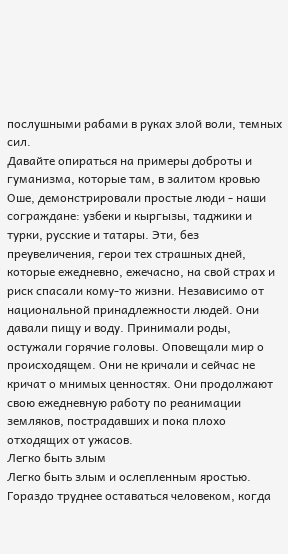послушными рабами в руках злой воли, темных сил.
Давайте опираться на примеры доброты и гуманизма, которые там, в залитом кровью Оше, демонстрировали простые люди - наши сограждане: узбеки и кыргызы, таджики и турки, русские и татары. Эти, без преувеличения, герои тех страшных дней, которые ежедневно, ежечасно, на свой страх и риск спасали кому-то жизни. Независимо от национальной принадлежности людей. Они давали пищу и воду. Принимали роды, остужали горячие головы. Оповещали мир о происходящем. Они не кричали и сейчас не кричат о мнимых ценностях. Они продолжают свою ежедневную работу по реанимации земляков, пострадавших и пока плохо отходящих от ужасов.
Легко быть злым
Легко быть злым и ослепленным яростью. Гораздо труднее оставаться человеком, когда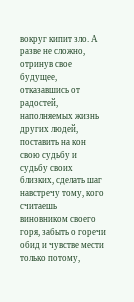вокруг кипит зло. А разве не сложно, отринув свое будущее, отказавшись от радостей, наполняемых жизнь других людей, поставить на кон свою судьбу и судьбу своих близких, сделать шаг навстречу тому, кого считаешь виновником своего горя, забыть о горечи обид и чувстве мести только потому,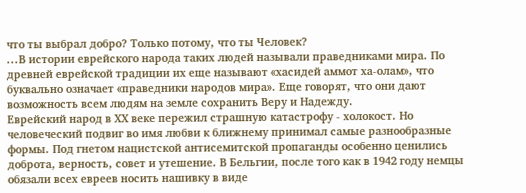что ты выбрал добро? Только потому, что ты Человек?
...В истории еврейского народа таких людей называли праведниками мира. По древней еврейской традиции их еще называют «хасидей аммот ха-олам», что буквально означает «праведники народов мира». Еще говорят, что они дают возможность всем людям на земле сохранить Веру и Надежду.
Еврейский народ в ХХ веке пережил страшную катастрофу - холокост. Но человеческий подвиг во имя любви к ближнему принимал самые разнообразные формы. Под гнетом нацистской антисемитской пропаганды особенно ценились доброта, верность, совет и утешение. В Бельгии, после того как в 1942 году немцы обязали всех евреев носить нашивку в виде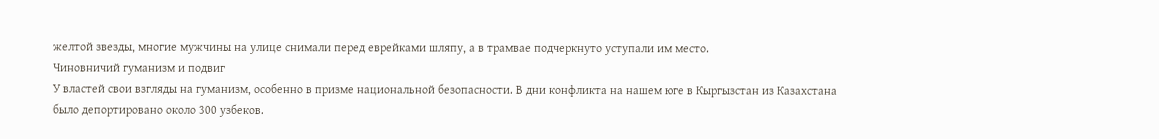желтой звезды, многие мужчины на улице снимали перед еврейками шляпу, а в трамвае подчеркнуто уступали им место.
Чиновничий гуманизм и подвиг
У властей свои взгляды на гуманизм, особенно в призме национальной безопасности. В дни конфликта на нашем юге в Кыргызстан из Казахстана было депортировано около 300 узбеков.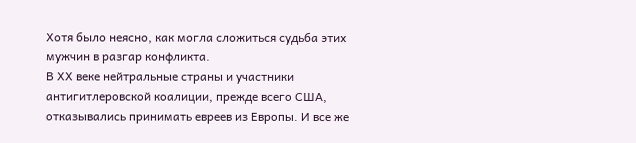Хотя было неясно, как могла сложиться судьба этих мужчин в разгар конфликта.
В ХХ веке нейтральные страны и участники антигитлеровской коалиции, прежде всего США, отказывались принимать евреев из Европы. И все же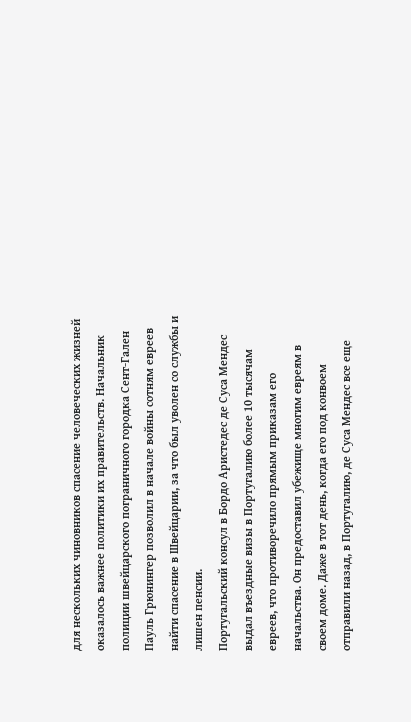для нескольких чиновников спасение человеческих жизней оказалось важнее политики их правительств. Начальник полиции швейцарского пограничного городка Сент-Гален Пауль Грюнингер позволил в начале войны сотням евреев найти спасение в Швейцарии, за что был уволен со службы и лишен пенсии.
Португальский консул в Бордо Аристедес де Суса Мендес выдал въездные визы в Португалию более 10 тысячам евреев, что противоречило прямым приказам его начальства. Он предоставил убежище многим евреям в своем доме. Даже в тот день, когда его под конвоем отправили назад, в Португалию, де Суса Мендес все еще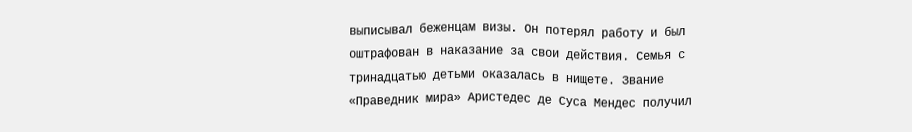выписывал беженцам визы. Он потерял работу и был оштрафован в наказание за свои действия. Семья с тринадцатью детьми оказалась в нищете. Звание «Праведник мира» Аристедес де Суса Мендес получил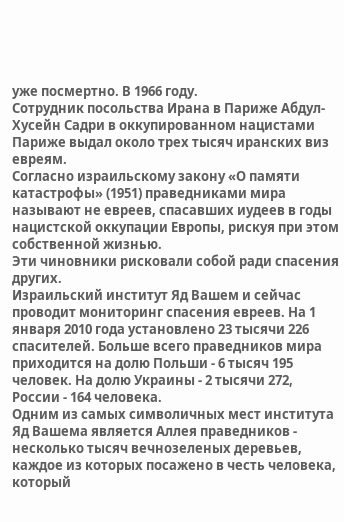уже посмертно. В 1966 году.
Сотрудник посольства Ирана в Париже Абдул-Хусейн Садри в оккупированном нацистами Париже выдал около трех тысяч иранских виз евреям.
Согласно израильскому закону «О памяти катастрофы» (1951) праведниками мира называют не евреев, спасавших иудеев в годы нацистской оккупации Европы, рискуя при этом собственной жизнью.
Эти чиновники рисковали собой ради спасения других.
Израильский институт Яд Вашем и сейчас проводит мониторинг спасения евреев. На 1 января 2010 года установлено 23 тысячи 226 спасителей. Больше всего праведников мира приходится на долю Польши - 6 тысяч 195 человек. На долю Украины - 2 тысячи 272, России - 164 человека.
Одним из самых символичных мест института Яд Вашема является Аллея праведников - несколько тысяч вечнозеленых деревьев, каждое из которых посажено в честь человека, который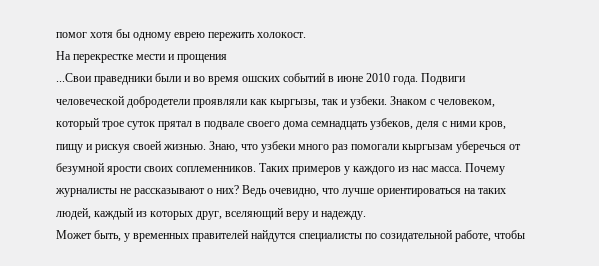помог хотя бы одному еврею пережить холокост.
На перекрестке мести и прощения
...Свои праведники были и во время ошских событий в июне 2010 года. Подвиги человеческой добродетели проявляли как кыргызы, так и узбеки. Знаком с человеком, который трое суток прятал в подвале своего дома семнадцать узбеков, деля с ними кров, пищу и рискуя своей жизнью. Знаю, что узбеки много раз помогали кыргызам уберечься от безумной ярости своих соплеменников. Таких примеров у каждого из нас масса. Почему журналисты не рассказывают о них? Ведь очевидно, что лучше ориентироваться на таких людей, каждый из которых друг, вселяющий веру и надежду.
Может быть, у временных правителей найдутся специалисты по созидательной работе, чтобы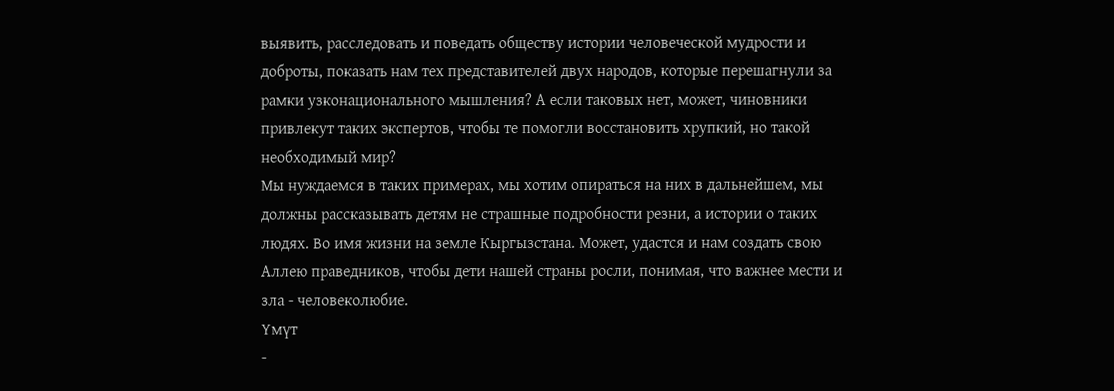выявить, расследовать и поведать обществу истории человеческой мудрости и доброты, показать нам тех представителей двух народов, которые перешагнули за рамки узконационального мышления? А если таковых нет, может, чиновники привлекут таких экспертов, чтобы те помогли восстановить хрупкий, но такой необходимый мир?
Мы нуждаемся в таких примерах, мы хотим опираться на них в дальнейшем, мы должны рассказывать детям не страшные подробности резни, а истории о таких людях. Во имя жизни на земле Кыргызстана. Может, удастся и нам создать свою Аллею праведников, чтобы дети нашей страны росли, понимая, что важнее мести и зла - человеколюбие.
Үмүт
-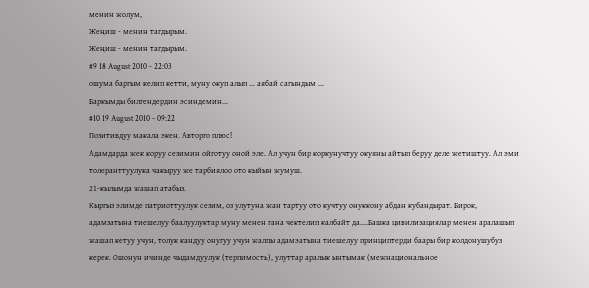менин жолум,
Жеңиш - менин тагдырым.
Жеңиш - менин тагдырым.
#9 18 August 2010 - 22:03
ошума баргым келип кетти, муну окуп алып ... аябай сагындым ...
Баркымды билгендердин эсиндемин...
#10 19 August 2010 - 09:22
Позитивдуу макала экен. Авторго плюс!
Адамдарда жек коруу сезимин ойготуу оной эле. Ал учун бир коркунучтуу окуяны айтып беруу деле жетиштуу. Ал эми толеранттуулука чакыруу же тарбиялоо ото кыйын жумуш.
21-кылымда жашап атабыз.
Кыргыз элимде патриоттуулук сезим, оз улутуна жан тартуу ото кучтуу онуккону абдан кубандырат. Бирок, адамзатына тиешелуу баалуулуктар муну менен гана чектелип калбайт да....Башка цивилизациялар менен аралашып жашап кетуу учун, толук кандуу онугуу учун жалпы адамэатына тиешелуу принциптерди баары бир колдонушубуз керек. Ошонун ичинде чыдамдуулук (терпимость), улуттар аралык ынтымак (межнациональное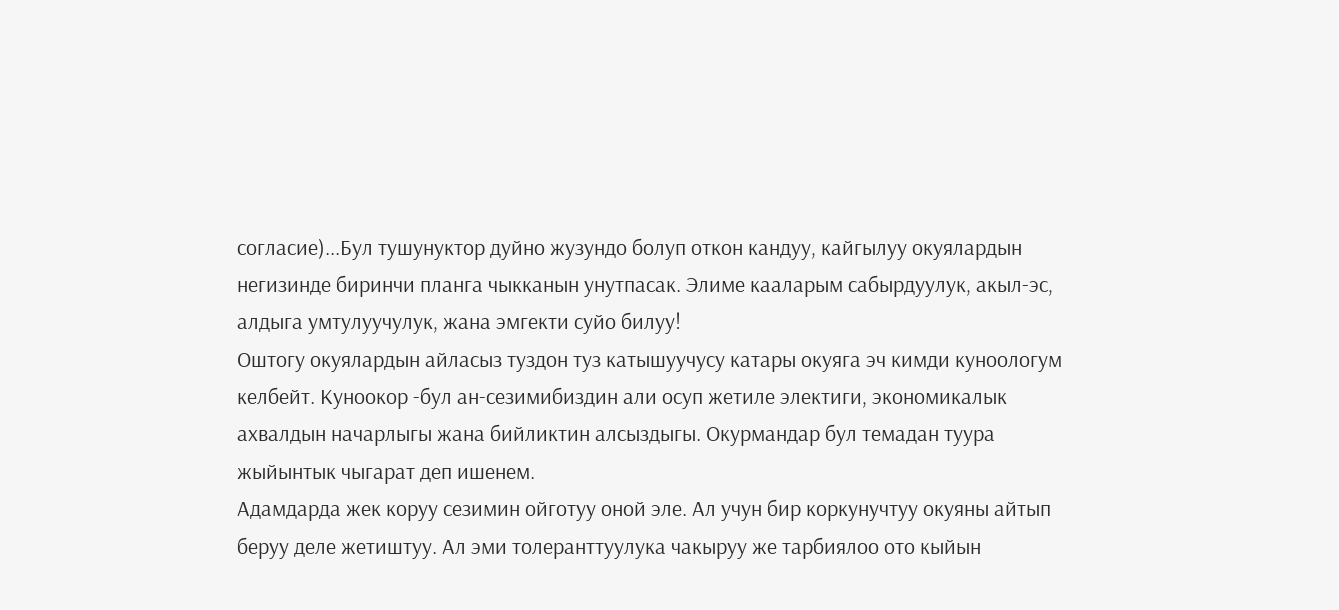согласие)...Бул тушунуктор дуйно жузундо болуп откон кандуу, кайгылуу окуялардын негизинде биринчи планга чыкканын унутпасак. Элиме кааларым сабырдуулук, акыл-эс, алдыга умтулуучулук, жана эмгекти суйо билуу!
Оштогу окуялардын айласыз туздон туз катышуучусу катары окуяга эч кимди куноологум келбейт. Куноокор -бул ан-сезимибиздин али осуп жетиле электиги, экономикалык ахвалдын начарлыгы жана бийликтин алсыздыгы. Окурмандар бул темадан туура жыйынтык чыгарат деп ишенем.
Адамдарда жек коруу сезимин ойготуу оной эле. Ал учун бир коркунучтуу окуяны айтып беруу деле жетиштуу. Ал эми толеранттуулука чакыруу же тарбиялоо ото кыйын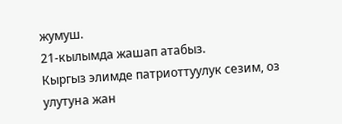жумуш.
21-кылымда жашап атабыз.
Кыргыз элимде патриоттуулук сезим, оз улутуна жан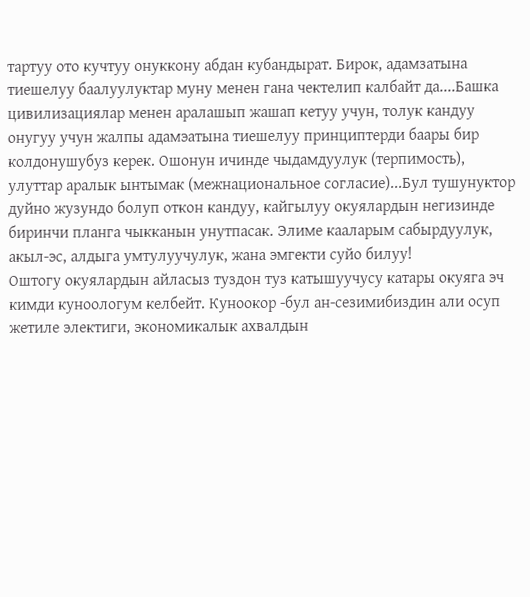тартуу ото кучтуу онуккону абдан кубандырат. Бирок, адамзатына тиешелуу баалуулуктар муну менен гана чектелип калбайт да....Башка цивилизациялар менен аралашып жашап кетуу учун, толук кандуу онугуу учун жалпы адамэатына тиешелуу принциптерди баары бир колдонушубуз керек. Ошонун ичинде чыдамдуулук (терпимость), улуттар аралык ынтымак (межнациональное согласие)...Бул тушунуктор дуйно жузундо болуп откон кандуу, кайгылуу окуялардын негизинде биринчи планга чыкканын унутпасак. Элиме кааларым сабырдуулук, акыл-эс, алдыга умтулуучулук, жана эмгекти суйо билуу!
Оштогу окуялардын айласыз туздон туз катышуучусу катары окуяга эч кимди куноологум келбейт. Куноокор -бул ан-сезимибиздин али осуп жетиле электиги, экономикалык ахвалдын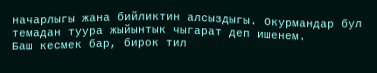начарлыгы жана бийликтин алсыздыгы. Окурмандар бул темадан туура жыйынтык чыгарат деп ишенем.
Баш кесмек бар, бирок тил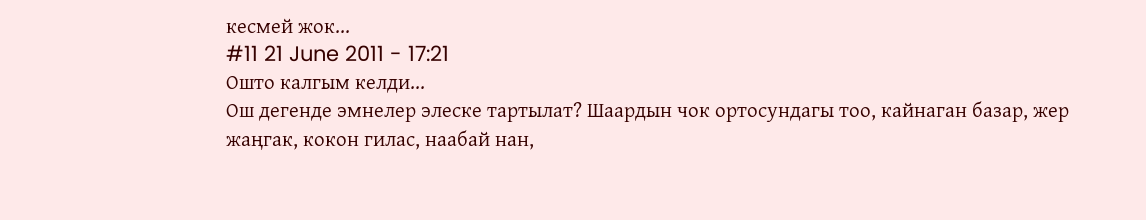кесмей жок...
#11 21 June 2011 - 17:21
Ошто калгым келди...
Ош дегенде эмнелер элеске тартылат? Шаардын чок ортосундагы тоо, кайнаган базар, жер жаңгак, кокон гилас, наабай нан,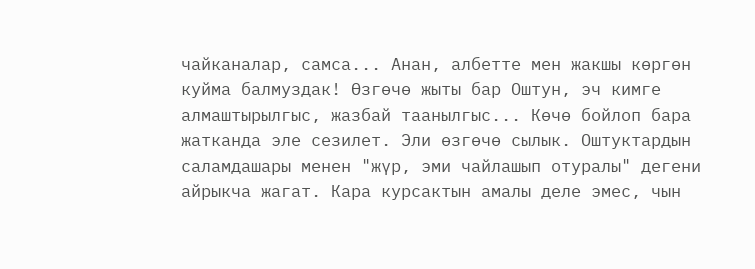чайканалар, самса... Анан, албетте мен жакшы көргөн куйма балмуздак! Өзгөчө жыты бар Оштун, эч кимге алмаштырылгыс, жазбай таанылгыс... Көчө бойлоп бара жатканда эле сезилет. Эли өзгөчө сылык. Оштуктардын саламдашары менен "жүр, эми чайлашып отуралы" дегени айрыкча жагат. Кара курсактын амалы деле эмес, чын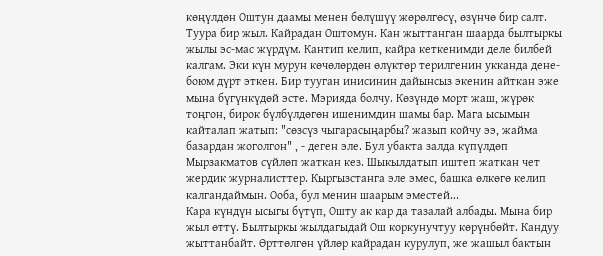көңүлдөн Оштун даамы менен бөлүшүү жөрөлгөсү, өзүнчө бир салт.
Туура бир жыл. Кайрадан Оштомун. Кан жыттанган шаарда былтыркы жылы эс-мас жүрдүм. Кантип келип, кайра кеткенимди деле билбей калгам. Эки күн мурун көчөлөрдөн өлүктөр терилгенин укканда дене-боюм дүрт эткен. Бир тууган инисинин дайынсыз экенин айткан эже мына бүгүнкүдөй эсте. Мэрияда болчу. Көзүндө морт жаш, жүрөк тоңгон, бирок бүлбүлдөгөн ишенимдин шамы бар. Мага ысымын кайталап жатып: "сөзсүз чыгарасыңарбы? жазып койчу ээ, жайма базардан жоголгон" , - деген эле. Бул убакта залда күпүлдөп Мырзакматов сүйлөп жаткан кез. Шыкылдатып иштеп жаткан чет жердик журналисттер. Кыргызстанга эле эмес, башка өлкөгө келип калгандаймын. Ооба, бул менин шаарым эместей...
Кара күндүн ысыгы бүтүп, Ошту ак кар да тазалай албады. Мына бир жыл өттү. Былтыркы жылдагыдай Ош коркунучтуу көрүнбөйт. Кандуу жыттанбайт. Өрттөлгөн үйлөр кайрадан курулуп, же жашыл бактын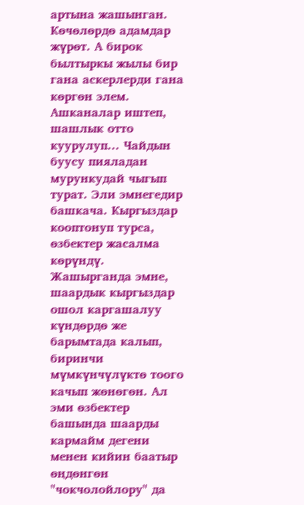артына жашынган. Көчөлөрдө адамдар жүрөт. А бирок былтыркы жылы бир гана аскерлерди гана көргөн элем. Ашканалар иштеп, шашлык отто куурулуп... Чайдын буусу пияладан мурункудай чыгып турат. Эли эмнегедир башкача. Кыргыздар кооптонуп турса, өзбектер жасалма көрүндү. Жашырганда эмне, шаардык кыргыздар ошол каргашалуу күндөрдө же барымтада калып, биринчи мүмкүнчүлүктө тоого качып жөнөгөн. Ал эми өзбектер башында шаарды кармайм дегени менен кийин баатыр өңдөнгөн "чокчолойлору" да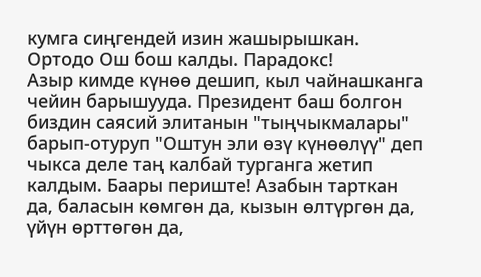кумга сиңгендей изин жашырышкан. Ортодо Ош бош калды. Парадокс!
Азыр кимде күнөө дешип, кыл чайнашканга чейин барышууда. Президент баш болгон биздин саясий элитанын "тыңчыкмалары" барып-отуруп "Оштун эли өзү күнөөлүү" деп чыкса деле таң калбай турганга жетип калдым. Баары периште! Азабын тарткан да, баласын көмгөн да, кызын өлтүргөн да, үйүн өрттөгөн да,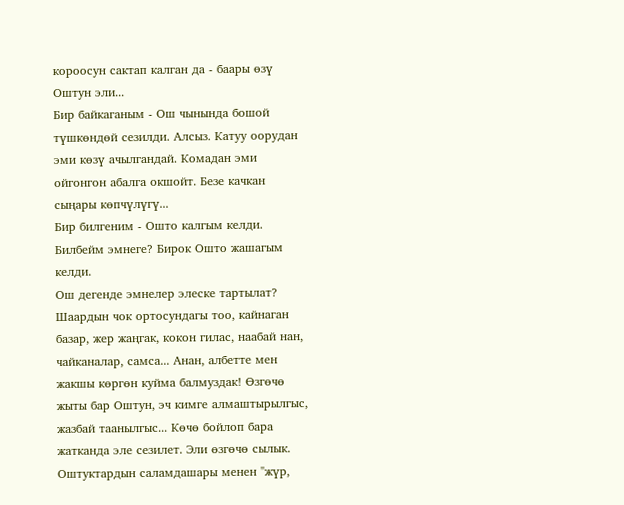короосун сактап калган да - баары өзү Оштун эли...
Бир байкаганым - Ош чынында бошой түшкөндөй сезилди. Алсыз. Катуу оорудан эми көзү ачылгандай. Комадан эми ойгонгон абалга окшойт. Безе качкан сыңары көпчүлүгү...
Бир билгеним - Ошто калгым келди. Билбейм эмнеге? Бирок Ошто жашагым келди.
Ош дегенде эмнелер элеске тартылат? Шаардын чок ортосундагы тоо, кайнаган базар, жер жаңгак, кокон гилас, наабай нан, чайканалар, самса... Анан, албетте мен жакшы көргөн куйма балмуздак! Өзгөчө жыты бар Оштун, эч кимге алмаштырылгыс, жазбай таанылгыс... Көчө бойлоп бара жатканда эле сезилет. Эли өзгөчө сылык. Оштуктардын саламдашары менен "жүр,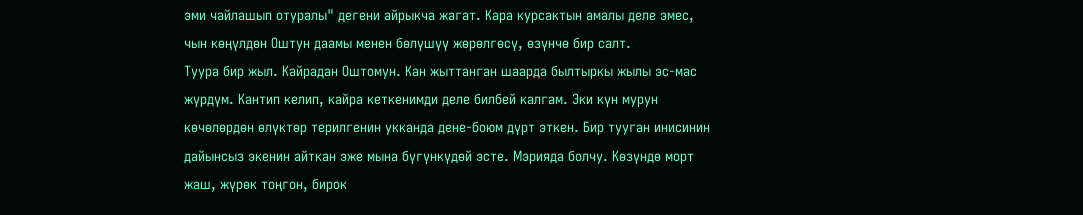эми чайлашып отуралы" дегени айрыкча жагат. Кара курсактын амалы деле эмес, чын көңүлдөн Оштун даамы менен бөлүшүү жөрөлгөсү, өзүнчө бир салт.
Туура бир жыл. Кайрадан Оштомун. Кан жыттанган шаарда былтыркы жылы эс-мас жүрдүм. Кантип келип, кайра кеткенимди деле билбей калгам. Эки күн мурун көчөлөрдөн өлүктөр терилгенин укканда дене-боюм дүрт эткен. Бир тууган инисинин дайынсыз экенин айткан эже мына бүгүнкүдөй эсте. Мэрияда болчу. Көзүндө морт жаш, жүрөк тоңгон, бирок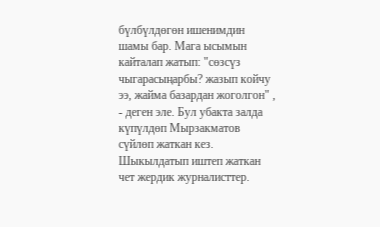бүлбүлдөгөн ишенимдин шамы бар. Мага ысымын кайталап жатып: "сөзсүз чыгарасыңарбы? жазып койчу ээ, жайма базардан жоголгон" , - деген эле. Бул убакта залда күпүлдөп Мырзакматов сүйлөп жаткан кез. Шыкылдатып иштеп жаткан чет жердик журналисттер.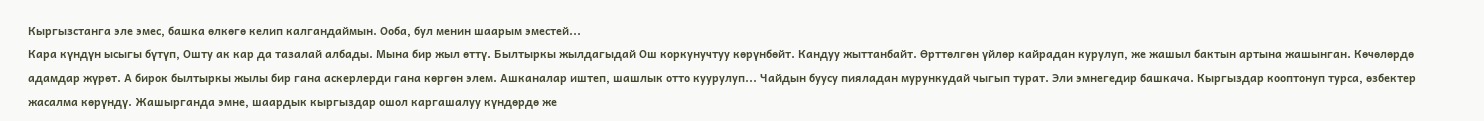Кыргызстанга эле эмес, башка өлкөгө келип калгандаймын. Ооба, бул менин шаарым эместей...
Кара күндүн ысыгы бүтүп, Ошту ак кар да тазалай албады. Мына бир жыл өттү. Былтыркы жылдагыдай Ош коркунучтуу көрүнбөйт. Кандуу жыттанбайт. Өрттөлгөн үйлөр кайрадан курулуп, же жашыл бактын артына жашынган. Көчөлөрдө адамдар жүрөт. А бирок былтыркы жылы бир гана аскерлерди гана көргөн элем. Ашканалар иштеп, шашлык отто куурулуп... Чайдын буусу пияладан мурункудай чыгып турат. Эли эмнегедир башкача. Кыргыздар кооптонуп турса, өзбектер жасалма көрүндү. Жашырганда эмне, шаардык кыргыздар ошол каргашалуу күндөрдө же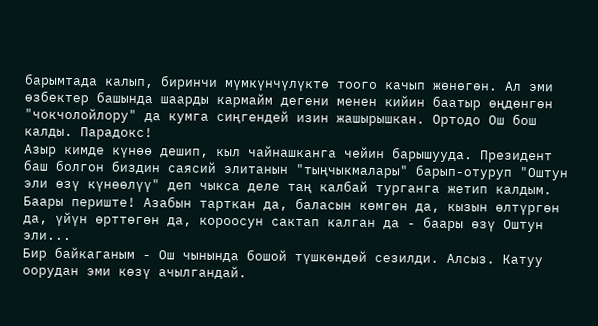барымтада калып, биринчи мүмкүнчүлүктө тоого качып жөнөгөн. Ал эми өзбектер башында шаарды кармайм дегени менен кийин баатыр өңдөнгөн "чокчолойлору" да кумга сиңгендей изин жашырышкан. Ортодо Ош бош калды. Парадокс!
Азыр кимде күнөө дешип, кыл чайнашканга чейин барышууда. Президент баш болгон биздин саясий элитанын "тыңчыкмалары" барып-отуруп "Оштун эли өзү күнөөлүү" деп чыкса деле таң калбай турганга жетип калдым. Баары периште! Азабын тарткан да, баласын көмгөн да, кызын өлтүргөн да, үйүн өрттөгөн да, короосун сактап калган да - баары өзү Оштун эли...
Бир байкаганым - Ош чынында бошой түшкөндөй сезилди. Алсыз. Катуу оорудан эми көзү ачылгандай.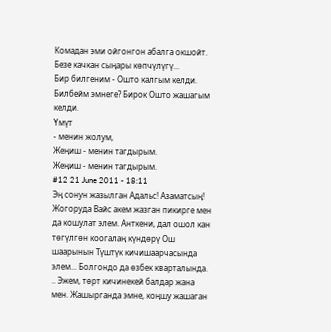Комадан эми ойгонгон абалга окшойт. Безе качкан сыңары көпчүлүгү...
Бир билгеним - Ошто калгым келди. Билбейм эмнеге? Бирок Ошто жашагым келди.
Үмүт
- менин жолум,
Жеңиш - менин тагдырым.
Жеңиш - менин тагдырым.
#12 21 June 2011 - 18:11
Эң сонун жазылган Адальс! Азаматсың!
Жогоруда Вайс акем жазган пикирге мен да кошулат элем. Анткени, дал ошол кан төгүлгөн коогалаң күндөрү Ош шаарынын Түштүк кичишаарчасында элем... Болгондо да өзбек кварталында.
.. Эжем, төрт кичинекей балдар жана мен. Жашырганда эмне, коңшу жашаган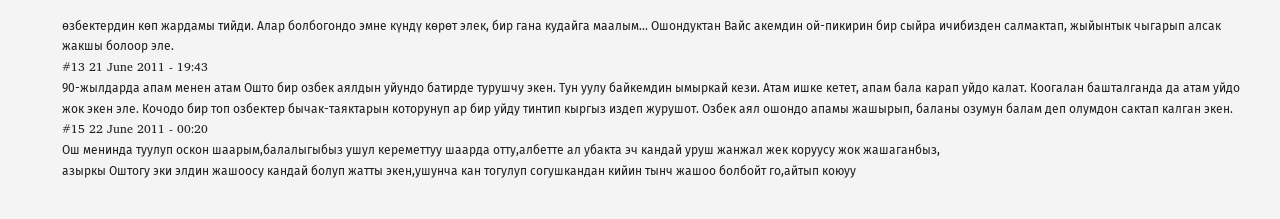өзбектердин көп жардамы тийди. Алар болбогондо эмне күндү көрөт элек, бир гана кудайга маалым... Ошондуктан Вайс акемдин ой-пикирин бир сыйра ичибизден салмактап, жыйынтык чыгарып алсак жакшы болоор эле.
#13 21 June 2011 - 19:43
90-жылдарда апам менен атам Ошто бир озбек аялдын уйундо батирде турушчу экен. Тун уулу байкемдин ымыркай кези. Атам ишке кетет, апам бала карап уйдо калат. Коогалан башталганда да атам уйдо жок экен эле. Кочодо бир топ озбектер бычак-таяктарын которунуп ар бир уйду тинтип кыргыз издеп журушот. Озбек аял ошондо апамы жашырып, баланы озумун балам деп олумдон сактап калган экен.
#15 22 June 2011 - 00:20
Ош менинда туулуп оскон шаарым,балалыгыбыз ушул кереметтуу шаарда отту,албетте ал убакта эч кандай уруш жанжал жек коруусу жок жашаганбыз,
азыркы Оштогу эки элдин жашоосу кандай болуп жатты экен,ушунча кан тогулуп согушкандан кийин тынч жашоо болбойт го,айтып коюуу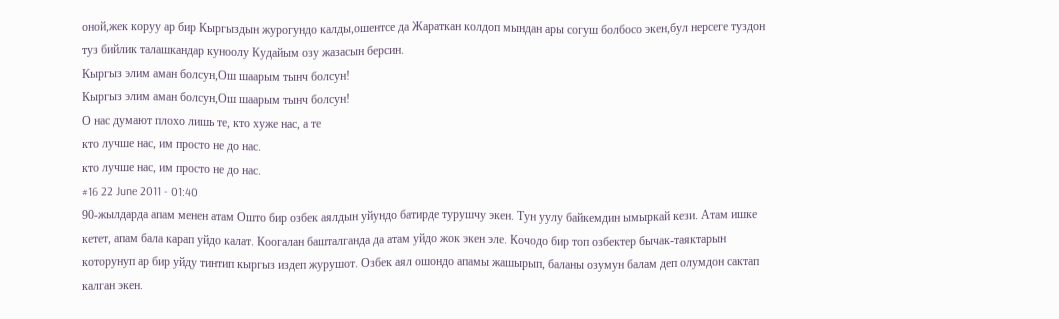оной,жек коруу ар бир Кыргыздын журогундо калды,ошентсе да Жараткан колдоп мындан ары согуш болбосо экен,бул нерсеге туздон туз бийлик талашкандар куноолу Кудайым озу жазасын берсин.
Кыргыз элим аман болсун,Ош шаарым тынч болсун!
Кыргыз элим аман болсун,Ош шаарым тынч болсун!
О нас думают плохо лишь те, кто хуже нас, а те
кто лучше нас, им просто не до нас.
кто лучше нас, им просто не до нас.
#16 22 June 2011 - 01:40
90-жылдарда апам менен атам Ошто бир озбек аялдын уйундо батирде турушчу экен. Тун уулу байкемдин ымыркай кези. Атам ишке кетет, апам бала карап уйдо калат. Коогалан башталганда да атам уйдо жок экен эле. Кочодо бир топ озбектер бычак-таяктарын которунуп ар бир уйду тинтип кыргыз издеп журушот. Озбек аял ошондо апамы жашырып, баланы озумун балам деп олумдон сактап калган экен.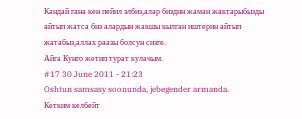Кандай гана кен пейил элбиз,алар биздин жаман жактарыбызды айтып жатса биз алардын жакшы кылган иштерин айтып жатабыз,аллах раазы болсун сизге.
Айга Кунго жетип турат кулачым.
#17 30 June 2011 - 21:23
Oshtun samsasy soonunda, jebegender armanda.
Кетким келбейт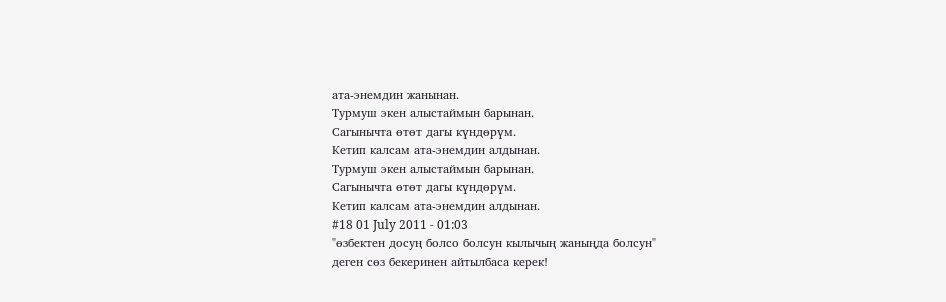ата-энемдин жанынан.
Турмуш экен алыстаймын барынан.
Сагынычта өтөт дагы күндөрүм.
Кетип калсам ата-энемдин алдынан.
Турмуш экен алыстаймын барынан.
Сагынычта өтөт дагы күндөрүм.
Кетип калсам ата-энемдин алдынан.
#18 01 July 2011 - 01:03
"өзбектен досуң болсо болсун кылычың жаныңда болсун"
деген сөз бекеринен айтылбаса керек!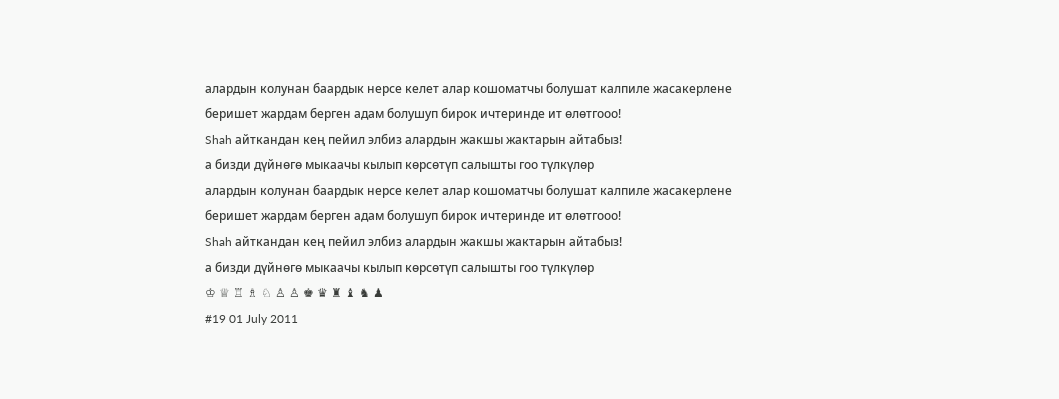алардын колунан баардык нерсе келет алар кошоматчы болушат калпиле жасакерлене беришет жардам берген адам болушуп бирок ичтеринде ит өлөтгооо!
Shah айткандан кең пейил элбиз алардын жакшы жактарын айтабыз!
а бизди дүйнөгө мыкаачы кылып көрсөтүп салышты гоо түлкүлөр
алардын колунан баардык нерсе келет алар кошоматчы болушат калпиле жасакерлене беришет жардам берген адам болушуп бирок ичтеринде ит өлөтгооо!
Shah айткандан кең пейил элбиз алардын жакшы жактарын айтабыз!
а бизди дүйнөгө мыкаачы кылып көрсөтүп салышты гоо түлкүлөр
♔ ♕ ♖ ♗ ♘ ♙ ♙ ♚ ♛ ♜ ♝ ♞ ♟
#19 01 July 2011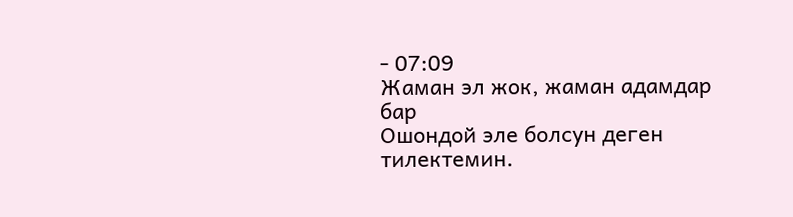- 07:09
Жаман эл жок, жаман адамдар бар
Ошондой эле болсун деген тилектемин.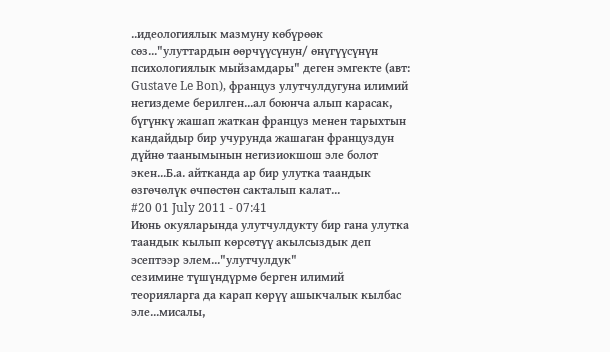..идеологиялык мазмуну көбүрөөк сөз..."улуттардын өөрчүүсүнун/ өнүгүүсүнүн психологиялык мыйзамдары" деген эмгекте (авт: Gustave Le Bon), француз улутчулдугуна илимий негиздеме берилген...ал боюнча алып карасак, бүгүнкү жашап жаткан француз менен тарыхтын кандайдыр бир учурунда жашаган француздун дүйнө таанымынын негизиокшош эле болот экен...Б.а. айтканда ар бир улутка таандык өзгөчөлүк өчпөстөн сакталып калат...
#20 01 July 2011 - 07:41
Июнь окуяларында улутчулдукту бир гана улутка таандык кылып көрсөтүү акылсыздык деп эсептээр элем..."улутчулдук"
сезимине түшүндүрмө берген илимий теорияларга да карап көрүү ашыкчалык кылбас эле...мисалы,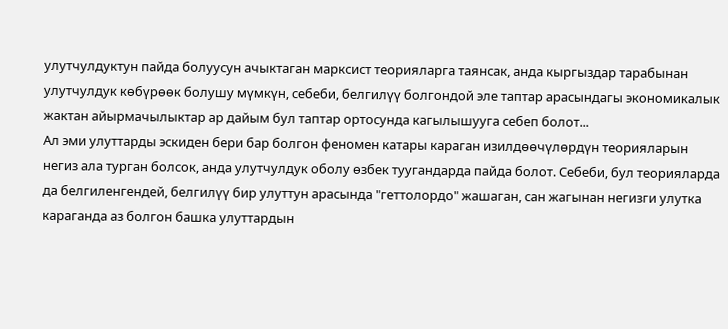улутчулдуктун пайда болуусун ачыктаган марксист теорияларга таянсак, анда кыргыздар тарабынан улутчулдук көбүрөөк болушу мүмкүн, себеби, белгилүү болгондой эле таптар арасындагы экономикалык жактан айырмачылыктар ар дайым бул таптар ортосунда кагылышууга себеп болот...
Ал эми улуттарды эскиден бери бар болгон феномен катары караган изилдөөчүлөрдүн теорияларын негиз ала турган болсок, анда улутчулдук оболу өзбек туугандарда пайда болот. Себеби, бул теорияларда да белгиленгендей, белгилүү бир улуттун арасында "геттолордо" жашаган, сан жагынан негизги улутка караганда аз болгон башка улуттардын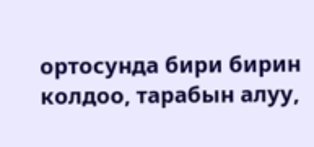ортосунда бири бирин колдоо, тарабын алуу,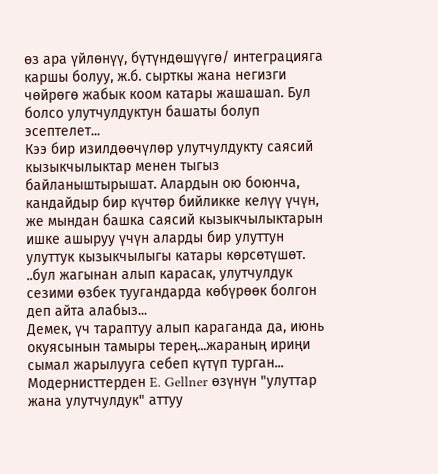өз ара үйлөнүү, бүтүндөшүүгө/ интеграцияга каршы болуу, ж.б. сырткы жана негизги чөйрөгө жабык коом катары жашашаn. Бул болсо улутчулдуктун башаты болуп эсептелет...
Кээ бир изилдөөчүлөр улутчулдукту саясий кызыкчылыктар менен тыгыз байланыштырышат. Алардын ою боюнча, кандайдыр бир күчтөр бийликке келүү үчүн, же мындан башка саясий кызыкчылыктарын ишке ашыруу үчүн аларды бир улуттун улуттук кызыкчылыгы катары көрсөтүшөт. ..бул жагынан алып карасак, улутчулдук сезими өзбек туугандарда көбүрөөк болгон деп айта алабыз...
Демек, үч тараптуу алып караганда да, июнь окуясынын тамыры терең...жараның ириңи сымал жарылууга себеп күтүп турган...
Модернисттерден E. Gellner өзүнүн "улуттар жана улутчулдук" аттуу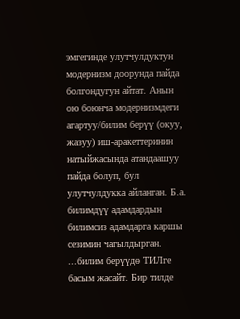эмгегинде улутчулдуктун модернизм доорунда пайда болгондугун айтат. Анын ою боюнча модернизмдеги агартуу/билим берүү (окуу, жазуу) иш-аракеттеринин натыйжасында атандаашуу пайда болуп, бул улутчулдукка айланган. Б.а. билимдүү адамдардын билимсиз адамдарга каршы сезимин чагылдырган. ...билим берүүдө ТИЛге басым жасайт. Бир тилде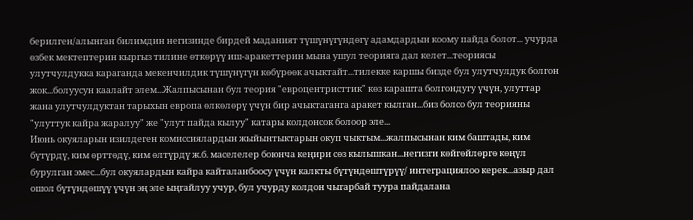берилген/алынган билимдин негизинде бирдей маданият түшүнүгүндөгү адамдардын коому пайда болот... учурда өзбек мектептерин кыргыз тилине өткөрүү иш-аракеттерин мына ушул теорияга дал келет...теориясы улутчулдукка караганда мекенчилдик түшүнүгүн көбүрөөк ачыктайт...тилекке каршы бизде бул улутчулдук болгон жок...болуусун каалайт элем...Жалпысынан бул теория "евроцентристтик" көз карашта болгондугу үчүн, улуттар жана улутчулдуктан тарыхын европа өлкөлөрү үчүн бир ачыктаганга аракет кылган...биз болсо бул теорияны "улуттук кайра жаралуу" же "улут пайда кылуу" катары колдонсок болоор эле...
Июнь окуяларын изилдеген комиссиялардын жыйынтыктарын окуп чыктым...жалпысынан ким баштады, ким бүтүрдү, ким өрттөдү, ким өлтүрдү ж.б. маселелер боюнча кеңири сөз кылышкан...негизги көйгөйлөргө көңүл бурулган эмес...бул окуялардын кайра кайталанбоосу үчүн калкты бүтүндөштүрүү/ интеграциялоо керек...азыр дал ошол бүтүндөшүү үчүн эң эле ыңгайлуу учур, бул учурду колдон чыгарбай туура пайдалана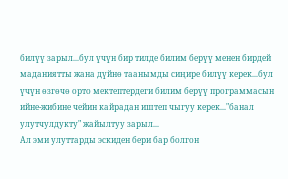билүү зарыл...бул үчүн бир тилде билим берүү менен бирдей маданиятты жана дүйнө таанымды сиңире билүү керек...бул үчүн өзгөчө орто мектептердеги билим берүү программасын ийне-жибине чейин кайрадан иштеп чыгуу керек..."банал улутчулдукту" жайылтуу зарыл...
Ал эми улуттарды эскиден бери бар болгон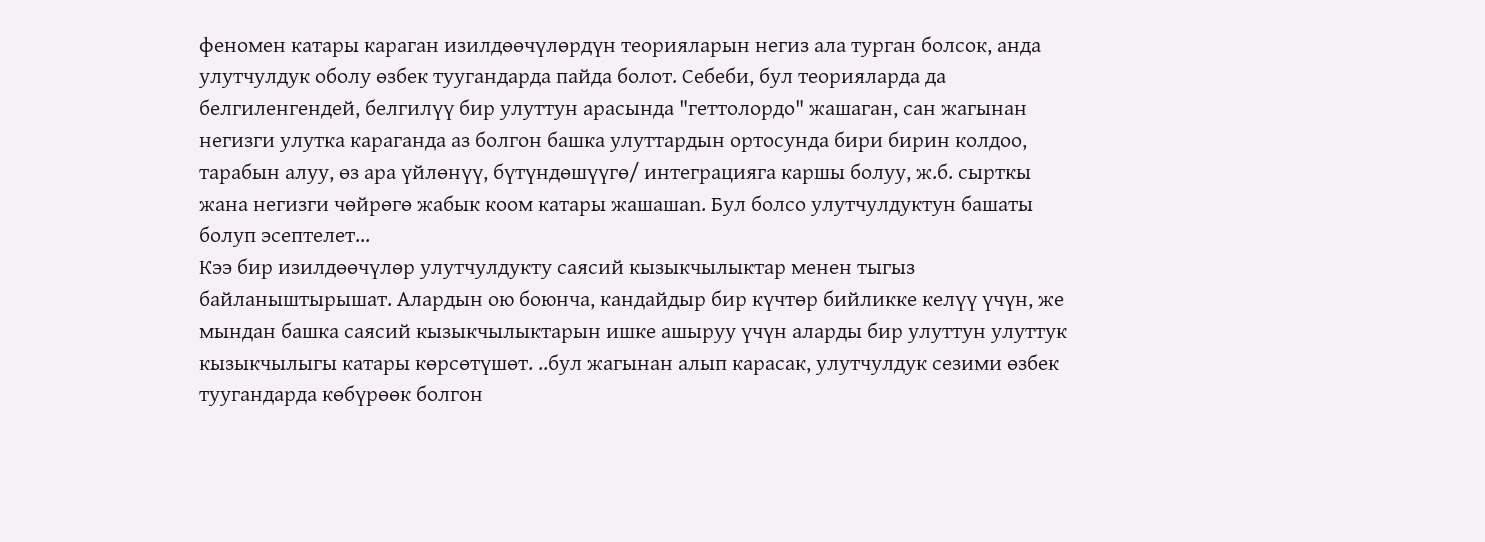феномен катары караган изилдөөчүлөрдүн теорияларын негиз ала турган болсок, анда улутчулдук оболу өзбек туугандарда пайда болот. Себеби, бул теорияларда да белгиленгендей, белгилүү бир улуттун арасында "геттолордо" жашаган, сан жагынан негизги улутка караганда аз болгон башка улуттардын ортосунда бири бирин колдоо, тарабын алуу, өз ара үйлөнүү, бүтүндөшүүгө/ интеграцияга каршы болуу, ж.б. сырткы жана негизги чөйрөгө жабык коом катары жашашаn. Бул болсо улутчулдуктун башаты болуп эсептелет...
Кээ бир изилдөөчүлөр улутчулдукту саясий кызыкчылыктар менен тыгыз байланыштырышат. Алардын ою боюнча, кандайдыр бир күчтөр бийликке келүү үчүн, же мындан башка саясий кызыкчылыктарын ишке ашыруу үчүн аларды бир улуттун улуттук кызыкчылыгы катары көрсөтүшөт. ..бул жагынан алып карасак, улутчулдук сезими өзбек туугандарда көбүрөөк болгон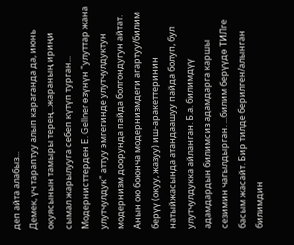деп айта алабыз...
Демек, үч тараптуу алып караганда да, июнь окуясынын тамыры терең...жараның ириңи сымал жарылууга себеп күтүп турган...
Модернисттерден E. Gellner өзүнүн "улуттар жана улутчулдук" аттуу эмгегинде улутчулдуктун модернизм доорунда пайда болгондугун айтат. Анын ою боюнча модернизмдеги агартуу/билим берүү (окуу, жазуу) иш-аракеттеринин натыйжасында атандаашуу пайда болуп, бул улутчулдукка айланган. Б.а. билимдүү адамдардын билимсиз адамдарга каршы сезимин чагылдырган. ...билим берүүдө ТИЛге басым жасайт. Бир тилде берилген/алынган билимдин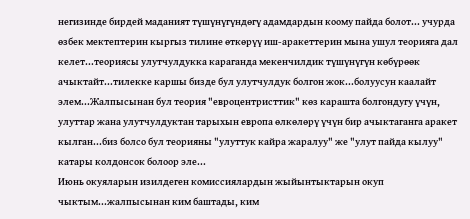негизинде бирдей маданият түшүнүгүндөгү адамдардын коому пайда болот... учурда өзбек мектептерин кыргыз тилине өткөрүү иш-аракеттерин мына ушул теорияга дал келет...теориясы улутчулдукка караганда мекенчилдик түшүнүгүн көбүрөөк ачыктайт...тилекке каршы бизде бул улутчулдук болгон жок...болуусун каалайт элем...Жалпысынан бул теория "евроцентристтик" көз карашта болгондугу үчүн, улуттар жана улутчулдуктан тарыхын европа өлкөлөрү үчүн бир ачыктаганга аракет кылган...биз болсо бул теорияны "улуттук кайра жаралуу" же "улут пайда кылуу" катары колдонсок болоор эле...
Июнь окуяларын изилдеген комиссиялардын жыйынтыктарын окуп чыктым...жалпысынан ким баштады, ким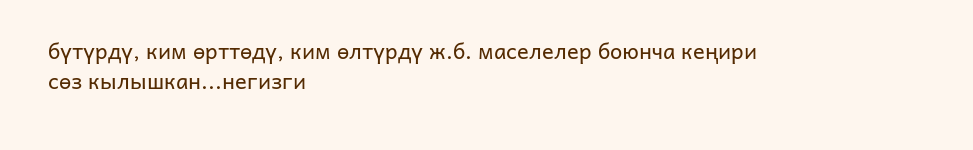бүтүрдү, ким өрттөдү, ким өлтүрдү ж.б. маселелер боюнча кеңири сөз кылышкан...негизги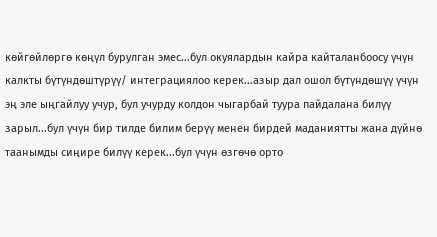көйгөйлөргө көңүл бурулган эмес...бул окуялардын кайра кайталанбоосу үчүн калкты бүтүндөштүрүү/ интеграциялоо керек...азыр дал ошол бүтүндөшүү үчүн эң эле ыңгайлуу учур, бул учурду колдон чыгарбай туура пайдалана билүү зарыл...бул үчүн бир тилде билим берүү менен бирдей маданиятты жана дүйнө таанымды сиңире билүү керек...бул үчүн өзгөчө орто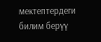мектептердеги билим берүү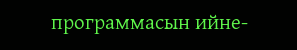программасын ийне-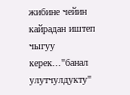жибине чейин кайрадан иштеп чыгуу керек..."банал улутчулдукту"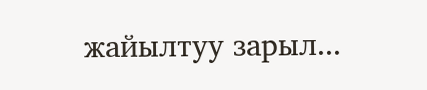жайылтуу зарыл...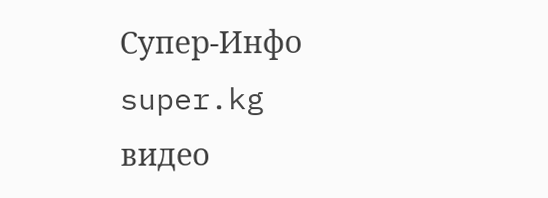Супер-Инфо
super.kg
видео